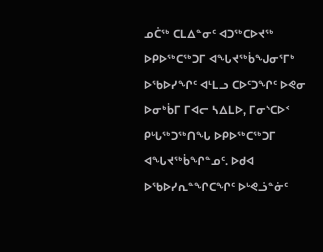ᓄᑖᖅ ᑕᒪᐃᓐᓂᑦ ᐊᑐᖅᑕᐅᔪᖅ ᐅᑭᐅᖅᑕᖅᑐᒥ ᐊᖓᔪᖅᑳᖑᓂᕐᒥᒃ
ᐅᖃᐅᓯᖏᑦ ᐊᒻᒪᓗ ᑕᐅᑦᑐᖏᑦ ᐅᕙᓂ ᐅᓂᒃᑳᒥ ᒥᐊᓕ ᓴᐃᒪᐅ, ᒥᓂᔅᑕᐅᑉ ᑭᒡᒐᖅᑐᖅᑎᖓ ᐅᑭᐅᖅᑕᖅᑐᒥ ᐊᖓᔪᖅᑳᖏᓐᓄᑦ. ᐅᑯᐊ ᐅᖃᐅᓯᕆᓐᖏᑕᖏᑦ ᐅᒡᕙᓘᓐᓃᑦ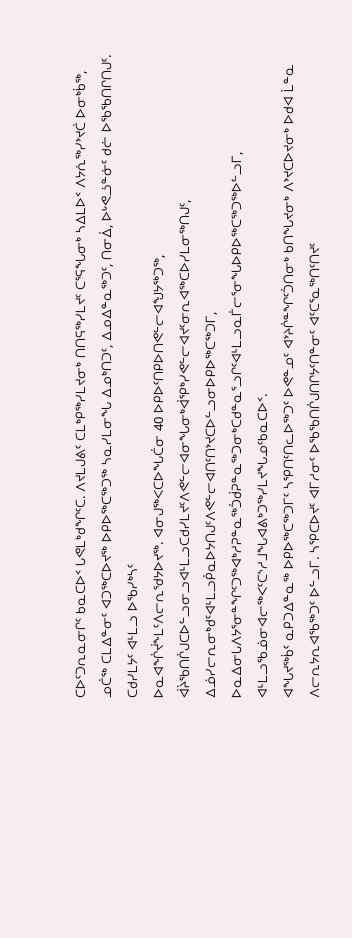ᑕᐅᑦᑐᕆᓇᓂᒋᑦ ᑲᓇᑕᐅᑉ ᒐᕙᒪᒃᑯᖏᑦᑕ. ᐱᔪᒪᒍᕕᑦ ᑕᒪᒃᑭᖅᓯᒪᔪᓂᒃ ᑎᑎᕋᖅᓯᒪᔪᑦ ᑕᕐᕋᖓᓂᒃ ᓴᐃᒪᐅᑉ ᐱᔭᕇᖅᓯᔾᔪᑖ ᐅᓂᒃᑳᖅ, ᓄᑖᖅ ᑕᒪᐃᓐᓂᑦ ᐊᑐᖅᑕᐅᔪᖅ ᐅᑭᐅᖅᑕᖅᑐᖅ ᓴᓇᓯᒪᓂᖓ ᐃᓄᒃᑎᑐᑦ, ᐃᓄᐃᓐᓇᖅᑐᑦ, ᑎᓂᐄ, ᐅᒡᕙᓘᓐᓃᑦ ᑯᓖ ᐅᖃᖃᑎᒋᑎᒍᑦ.
ᑕᑯᓯᒪᔭᑦ ᐊᒻᒪᓗ ᐅᖃᓯᒃᓴᑦ
ᐅᓇᐊᖐᔫᖕᒪᑦᐱᓕᕆᖁᔭᐅᔪᖅ. ᐊᓂᒍᖅᐸᑕᐅᖓᑖᓂ 40 ᐅᑭᐅᑦᑎᑭᐅᑎᕙᓪᓕᐊᖑᔭᖅᑐᖅ, ᐋᔩᖃᑎᒌᒍᑕᐅᓪᓗᓂᓗᐊᒻᒪᓗᑕᑯᓯᒪᔪᑦᐱᕙᓪᓕᐊᓂᖓᓂᒃᐋᕿᒃᓯᕙᓪᓕᐊᔪᑦᓂᕆᐊᖅᑕᐅᓯᒪᓂᖅᑎᒍᑦ, ᐃᓅᓯᓕᕆᓂᒃᑯᑦᐊᒻᒪᓗᑮᓇᐅᔭᑎᒍᑦᐱᕙᓪᓕᐊᑎᑦᑎᔾᔪᑕᐅᓪᓗᓂᐅᑭᐅᖅᑕᖅᑐᒥ, ᐅᓇᐃᓂᒐᐱᔭᕐᓂᓐᖏᑦᑐᖅᐊᒃᓱᕈᓐᓇᖅᑑᑰᕈᓐᓇᖅᑐᓂᒃᑕᑯᓐᓇᕐᓗᒋᑦᐊᒻᒪᓗᓇᒦᓕᕐᓂᖓᐅᑭᐅᖅᑕᖅᑐᖅᐅᓪᓗᒥ, ᐊᒻᒪᓗᖃᓅᓂᐊᓕᖅᐸᑦᑕᔅᓱᒧᖓᐊᕕᒃᑐᖅᓯᒪᔪᖓᓄᑦᑲᓇᑕᐅᑉ.
ᐊᖓᔪᖅᑳᑦ ᓇᑭᑐᐃᓐᓇᖅ ᐅᑭᐅᖅᑕᖅᑐᒥᑦ ᓴᕿᑎᑦᑎᓚᐅᖅᑐᑦ ᐅᕙᓐᓄᑦ ᐊᔾᔨᒌᓐᖏᑦᑑᑎᓂᒃ ᑲᑎᖓᔪᓂᒃ ᐱᔾᔪᑕᐅᔪᓂᒃ ᐅᑯᐊ ᒫᓐᓇ ᐱᓕᕆᔭᕆᐊᖃᖅᑐᑦ ᐅᓪᓗᒥ. ᓴᕿᑕᐅᔪᑦ ᐊᒥᓱᓂᑦ ᐅᖃᖃᑎᒌᒍᑎᒋᔭᑦᑎᓐᓂᑦ ᐊᑦᑕᕐᓇᖅᑎᑦᑎᔪᑦ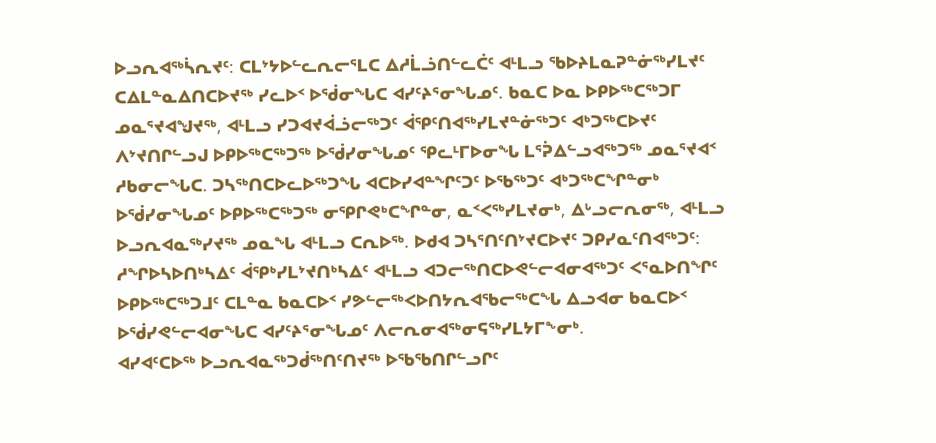ᐅᓗᕆᐊᖅᓵᕆᔪᑦ: ᑕᒪᔾᔭᐅᓪᓚᕆᓕᕐᒪᑕ ᐃᓱᒫᓘᑎᓪᓚᑖᑦ ᐊᒻᒪᓗ ᖃᐅᔨᒪᓇᕈᓐᓃᖅᓯᒪᔪᑦ ᑕᐃᒪᓐᓇᐃᑎᑕᐅᔪᖅ ᓯᓚᐅᑉ ᐅᖂᓂᖓᑕ ᐊᓯᑦᔨᕐᓂᖓᓄᑦ. ᑲᓇᑕ ᐅᓇ ᐅᑭᐅᖅᑕᖅᑐᒥ ᓄᓇᕐᔪᐊᖑᔪᖅ, ᐊᒻᒪᓗ ᓯᑐᐊᔪᐋᓘᓕᖅᑐᑦ ᐋᕿᑦᑎᐊᖅᓯᒪᔪᓐᓃᖅᑐᑦ ᐊᒃᑐᖅᑕᐅᔪᑦ ᐱᔾᔪᑎᒋᓪᓗᒍ ᐅᑭᐅᖅᑕᖅᑐᖅ ᐅᖂᓯᓂᖓᓄᑦ ᕿᓚᒻᒥᐅᓂᖓ ᒪᕐᕉᐃᓪᓗᐊᖅᑐᖅ ᓄᓇᕐᔪᐊᑉ ᓱᑲᓂᓕᖓᑕ. ᑐᓴᖅᑎᑕᐅᓚᐅᖅᑐᖓ ᐊᑕᐅᓯᐊᓐᖏᑦᑐᑦ ᐅᖃᖅᑐᑦ ᐊᒃᑐᖅᑕᖏᓐᓂᒃ ᐅᖂᓯᓂᖓᓄᑦ ᐅᑭᐅᖅᑕᖅᑐᖅ ᓂᕿᒋᕙᒃᑕᖏᓐᓂ, ᓇᑉᐸᖅᓯᒪᔪᓂᒃ, ᐃᒡᓗᓕᕆᓂᖅ, ᐊᒻᒪᓗ ᐅᓗᕆᐊᓇᖅᓯᔪᖅ ᓄᓇᖓ ᐊᒻᒪᓗ ᑕᕆᐅᖅ. ᐅᑯᐊ ᑐᓴᕐᑎᑦᑎᔾᔪᑕᐅᔪᑦ ᑐᑭᓯᓇᑦᑎᐊᖅᑐᑦ: ᓱᖏᐅᓴᐅᑎᒃᓴᐃᑦ ᐋᕿᒃᓯᒪᔾᔪᑎᒃᓴᐃᑦ ᐊᒻᒪᓗ ᐊᑐᓕᖅᑎᑕᐅᕙᓪᓕᐊᓂᐊᖅᑐᑦ ᐸᕐᓇᐅᑎᖏᑦ ᐅᑭᐅᖅᑕᖅᑐᒧᑦ ᑕᒪᓐᓇ ᑲᓇᑕᐅᑉ ᓯᕗᓪᓕᖅᐸᐅᑎᔭᕆᐊᖃᓕᖅᑕᖓ ᐃᓗᐊᓂ ᑲᓇᑕᐅᑉ ᐅᖂᓯᕙᓪᓕᐊᓂᖓᑕ ᐊᓯᑦᔨᕐᓂᖓᓄᑦ ᐱᓕᕆᓂᐊᖅᓂᕋᖅᓯᒪᔭᒥᖕᓂᒃ.
ᐊᓯᐊᑦᑕᐅᖅ ᐅᓗᕆᐊᓇᖅᑐᑰᖅᑎᑦᑎᔪᖅ ᐅᖃᖃᑎᒋᓪᓗᒋᑦ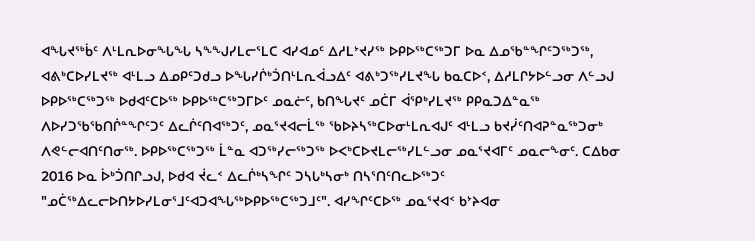ᐊᖓᔪᖅᑳᑦ ᐱᒻᒪᕆᐅᓂᖓᖓ ᓴᖕᖑᓯᒪᓕᕐᒪᑕ ᐊᓯᐊᓄᑦ ᐃᓱᒪᔾᔪᓯᖅ ᐅᑭᐅᖅᑕᖅᑐᒥ ᐅᓇ ᐃᓄᖃᓐᖏᑦᑐᖅᑐᖅ, ᐊᕕᒃᑕᐅᓯᒪᔪᖅ ᐊᒻᒪᓗ ᐃᓄᑭᑦᑐᑯᓗ ᐅᖓᓯᒌᒃᑑᑎᒻᒪᕆᐋᓗᐃᑦ ᐊᕕᒃᑐᖅᓯᒪᔪᖓ ᑲᓇᑕᐅᑉ, ᐃᓱᒪᒋᔭᐅᓪᓗᓂ ᐱᓪᓗᒍ ᐅᑭᐅᖅᑕᖅᑐᖅ ᐅᑯᐊᑦᑕᐅᖅ ᐅᑭᐅᖅᑕᖅᑐᒥᐅᑦ ᓄᓇᓖᑦ, ᑲᑎᖓᔪᑦ ᓄᑖᒥ ᐋᕿᒃᓯᒪᔪᖅ ᑭᑭᓇᑐᐃᓐᓇᖅ ᐱᐅᓯᑐᖃᖃᑎᒌᓐᖏᑦᑐᑦ ᐃᓚᒌᑦᑎᐊᖅᑐᑦ, ᓄᓇᕐᔪᐊᓕᒫᖅ ᖃᐅᔨᓴᖅᑕᐅᓂᒻᒪᕆᐊᒍᑦ ᐊᒻᒪᓗ ᑲᔪᓰᑦᑎᐊᕈᓐᓇᖅᑐᓂᒃ ᐱᕙᓪᓕᐊᑎᑦᑎᓂᖅ. ᐅᑭᐅᖅᑕᖅᑐᖅ ᒫᓐᓇ ᐊᑐᖅᓯᓕᖅᑐᖅ ᐅᐸᒃᑕᐅᔪᒪᓕᖅᓯᒪᓪᓗᓂ ᓄᓇᕐᔪᐊᒥᑦ ᓄᓇᓕᖕᓂᑦ. ᑕᐃᑲᓂ 2016 ᐅᓇ ᐆᒃᑑᑎᒋᓗᒍ, ᐅᑯᐊ ᔫᓚᑉ ᐃᓚᒌᒃᓴᖏᑦ ᑐᓴᒐᒃᓴᓂᒃ ᑎᓴᕐᑎᑦᑎᓚᐅᖅᑐᑦ "ᓄᑖᖅᐃᓚᓕᐅᑎᔭᐅᓯᒪᓂᕐᒧᑦᐊᑐᐊᖓᖅᐅᑭᐅᖅᑕᖅᑐᒧᑦ". ᐊᓯᖏᑦᑕᐅᖅ ᓄᓇᕐᔪᐊᑉ ᑲᔾᔨᐊᓂ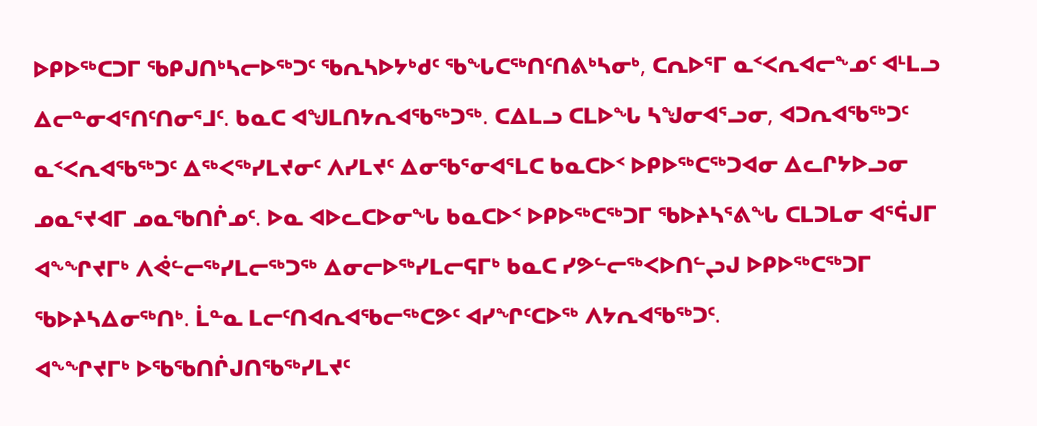ᐅᑭᐅᖅᑕᑐᒥ ᖃᑭᒍᑎᒃᓴᓕᐅᖅᑐᑦ ᖃᕆᓴᐅᔭᒃᑯᑦ ᖃᖓᑕᖅᑎᑦᑎᕕᒃᓴᓂᒃ, ᑕᕆᐅᕐᒥ ᓇᑉᐸᕆᐊᓕᖕᓄᑦ ᐊᒻᒪᓗ ᐃᓕᓐᓂᐊᕐᑎᑦᑎᓂᕐᒧᑦ. ᑲᓇᑕ ᐊᖑᒪᑎᔭᕆᐊᖃᖅᑐᖅ. ᑕᐃᒪᓗ ᑕᒪᐅᖓ ᓴᖑᓂᐊᕐᓗᓂ, ᐊᑐᕆᐊᖃᖅᑐᑦ ᓇᑉᐸᕆᐊᖃᖅᑐᑦ ᐃᖅᐸᖅᓯᒪᔪᓂᑦ ᐱᓯᒪᔪᑦ ᐃᓂᖃᕐᓂᐊᕐᒪᑕ ᑲᓇᑕᐅᑉ ᐅᑭᐅᖅᑕᖅᑐᐊᓂ ᐃᓚᒋᔭᐅᓗᓂ ᓄᓇᕐᔪᐊᒥ ᓄᓇᖃᑎᒌᓄᑦ. ᐅᓇ ᐊᐅᓚᑕᐅᓂᖓ ᑲᓇᑕᐅᑉ ᐅᑭᐅᖅᑕᖅᑐᒥ ᖃᐅᔨᓴᕐᕕᖓ ᑕᒪᑐᒪᓂ ᐊᕐᕌᒍᒥ ᐊᖕᖏᔪᒥᒃ ᐱᕚᓪᓕᖅᓯᒪᓕᖅᑐᖅ ᐃᓂᓕᐅᖅᓯᒪᓕᕋᒥᒃ ᑲᓇᑕ ᓯᕗᓪᓕᖅᐸᐅᑎᓪᖢᒍ ᐅᑭᐅᖅᑕᖅᑐᒥ ᖃᐅᔨᓴᐃᓂᖅᑎᒃ. ᒫᓐᓇ ᒪᓕᑦᑎᐊᕆᐊᖃᓕᖅᑕᕗᑦ ᐊᓯᖏᑦᑕᐅᖅ ᐱᔭᕆᐊᖃᖅᑐᑦ.
ᐊᖕᖏᔪᒥᒃ ᐅᖃᖃᑎᒌᒍᑎᖃᖅᓯᒪᔪᑦ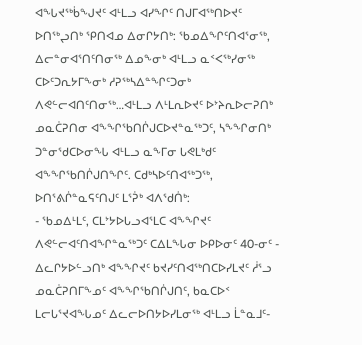ᐊᖓᔪᖅᑳᖑᔪᑦ ᐊᒻᒪᓗ ᐊᓯᖏᑦ ᑎᒍᒥᐊᖅᑎᐅᔪᑦ ᐅᑎᖅᖢᑎᒃ ᕿᑎᐊᓄ ᐃᓂᒋᔭᑎᒃ: ᖃᓄᐃᖏᑦᑎᐊᕐᓂᖅ, ᐃᓕᓐᓂᐊᕐᑎᑦᑎᓂᖅ ᐃᓄᖕᓂᒃ ᐊᒻᒪᓗ ᓇᑉᐸᖅᓯᓂᖅ ᑕᐅᑦᑐᕆᔭᒥᖕᓂᒃ ᓱᕈᖅᓴᐃᓐᖏᑦᑐᓂᒃ ᐱᕙᓪᓕᐊᑎᑦᑎᓂᖅ…ᐊᒻᒪᓗ ᐱᒻᒪᕆᐅᔪᑦ ᐅᔾᔨᕆᐅᓕᕈᑎᒃ ᓄᓇᑖᕈᑎᓂ ᐊᖕᖏᖃᑎᒌᒍᑕᐅᔪᓐᓇᖅᑐᑦ, ᓴᖕᖏᓂᑎᒃ ᑐᓐᓂᖁᑕᐅᓂᖓ ᐊᒻᒪᓗ ᓇᖕᒥᓂ ᒐᕙᒪᒃᑯᑦ ᐊᖕᖏᖃᑎᒌᒍᑎᖏᑦ. ᑕᑯᒃᓴᐅᑦᑎᐊᖅᑐᖅ, ᐅᑎᕐᕕᒌᓐᓇᕋᑦᑎᒍᑦ ᒪᕐᕉᒃ ᐊᐱᖁᑏᒃ:
- ᖃᓄᐃᒻᒪᑦ, ᑕᒪᔾᔭᐅᒐᓗᐊᕐᒪᑕ ᐊᖕᖏᔪᑦ ᐱᕙᓪᓕᐊᑦᑎᐊᖏᓐᓇᖅᑐᑦ ᑕᐃᒪᖓᓂ ᐅᑭᐅᓂᑦ 40-ᓂᑦ - ᐃᓚᒋᔭᐅᓪᓗᑎᒃ ᐊᖕᖏᔪᑦ ᑲᔪᓯᑦᑎᐊᖅᑎᑕᐅᓯᒪᔪᑦ ᓲᕐᓗ ᓄᓇᑖᕈᑎᒥᖕᓄᑦ ᐊᖕᖏᖃᑎᒌᒍᑎᑦ, ᑲᓇᑕᐅᑉ ᒪᓕᒐᕐᔪᐊᖓᓄᑦ ᐃᓚᓕᐅᑎᔭᐅᓯᒪᓂᖅ ᐊᒻᒪᓗ ᒫᓐᓇᒧᑦ-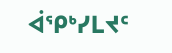ᐋᕿᒃᓯᒪᔪᑦ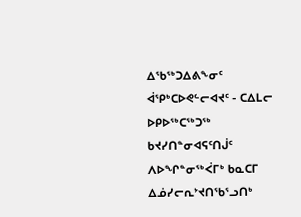ᐃᖃᖅᑐᐃᕕᖕᓂᑦ ᐋᕿᒃᑕᐅᕙᓪᓕᐊᔪᑦ - ᑕᐃᒪᓕ ᐅᑭᐅᖅᑕᖅᑐᖅ ᑲᔪᓯᑎᓐᓂᐊᕋᑦᑎᒎᑦ ᐱᐅᖏᓐᓂᖅᐹᒥᒃ ᑲᓇᑕᒥ ᐃᓅᓯᓕᕆᔾᔪᑎᖃᕐᓗᑎᒃ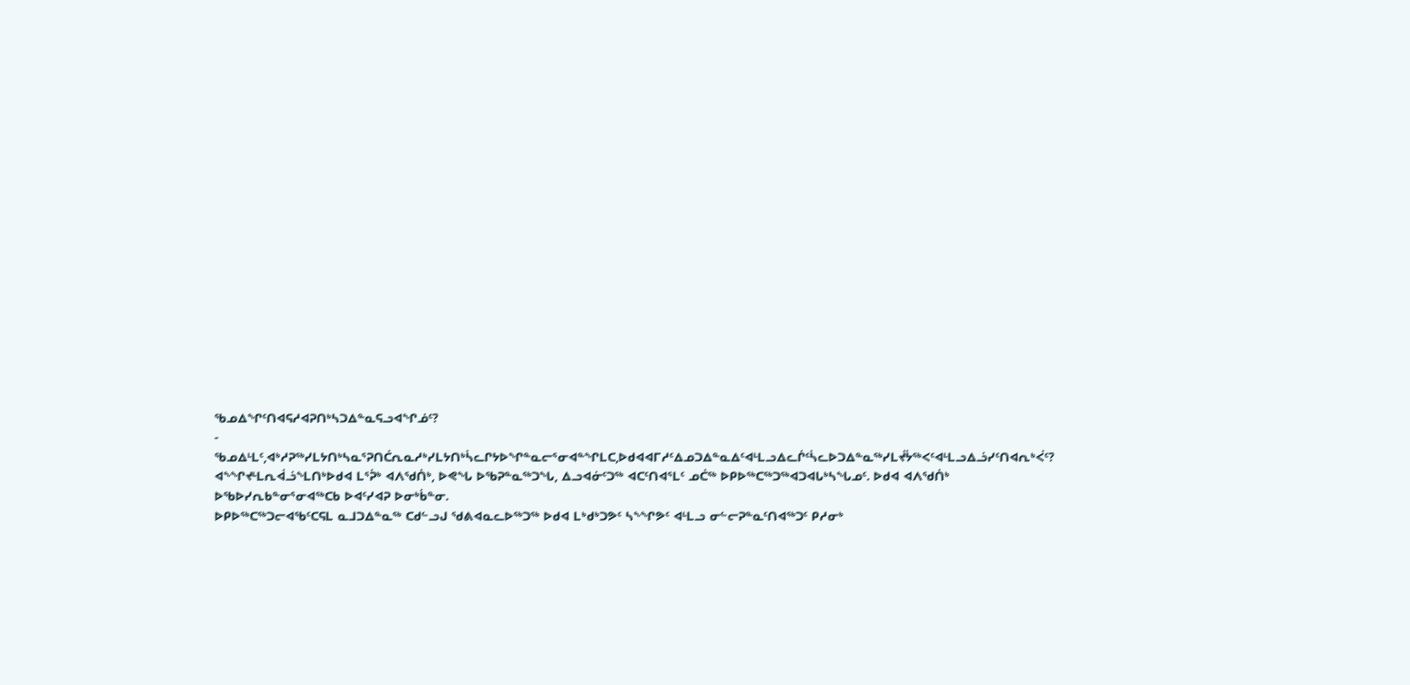ᖃᓄᐃᖏᑦᑎᐊᕋᓱᐊᕈᑎᒃᓴᑐᐃᓐᓇᕋᓗᐊᖏᓅᑦ?
- ᖃᓄᐃᒻᒪᑦ,ᐊᒃᓱᕈᖅᓯᒪᔭᑎᒃᓴᓇᕐᕈᑎᑖᕆᓇᓱᒃᓯᒪᔭᑎᒃᓵᓚᒋᔭᐅᖏᓐᓇᓕᕐᓂᐊᓐᖏᒪᑕ,ᐅᑯᐊᐊᒥᓱᑦᐃᓄᑐᐃᓐᓇᐃᑦᐊᒻᒪᓗᐃᓚᒌᑦᓵᓚᐅᑐᐃᓐᓇᖅᓯᒪᔫᔮᖅᐸᑦᐊᒻᒪᓗᐃᓘᓯᑦᑎᐊᕆᒃᐹᑦ?
ᐊᖕᖏᔪᒻᒪᕆᐋᓘᖕᒪᑎᒃᐅᑯᐊ ᒪᕐᕉᒃ ᐊᐱᖁᑏᒃ, ᐅᕙᖓ ᐅᖃᕈᓐᓇᖅᑐᖓ, ᐃᓗᐊᓃᑦᑐᖅ ᐊᑕᑦᑎᐊᕐᒪᑦ ᓄᑖᖅ ᐅᑭᐅᖅᑕᖅᑐᖅᐊᑐᐊᒐᒃᓴᖓᓄᑦ. ᐅᑯᐊ ᐊᐱᖁᑏᒃ ᐅᖃᐅᓯᕆᑲᓐᓂᕐᓂᐊᖅᑕᑲ ᐅᐊᑦᓯᐊᕈ ᐅᓂᒃᑳᓐᓂ.
ᐅᑭᐅᖅᑕᖅᑐᓕᐊᖃᑦᑕᕋᒪ ᓇᒧᑐᐃᓐᓇᖅ ᑕᑯᓪᓗᒍ ᖁᕕᐊᓇᓚᐅᖅᑐᖅ ᐅᑯᐊ ᒪᒃᑯᒃᑐᕗᑦ ᓴᖕᖏᕗᑦ ᐊᒻᒪᓗ ᓂᓪᓕᕈᓐᓇᑦᑎᐊᖅᑐᑦ ᑭᓱᓂᒃ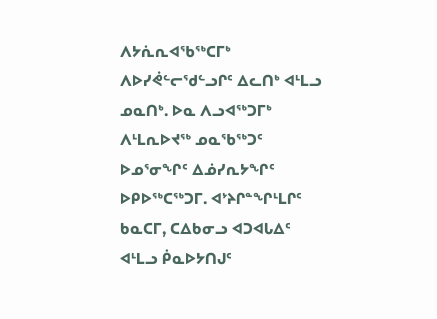ᐱᔭᕇᕆᐊᖃᖅᑕᒥᒃ ᐱᐅᓯᕚᓪᓕᖁᓪᓗᒋᑦ ᐃᓚᑎᒃ ᐊᒻᒪᓗ ᓄᓇᑎᒃ. ᐅᓇ ᐱᓗᐊᖅᑐᒥᒃ ᐱᒻᒪᕆᐅᔪᖅ ᓄᓇᖃᖅᑐᑦ ᐅᓄᕐᓂᖏᑦ ᐃᓅᓯᕆᔭᖏᑦ ᐅᑭᐅᖅᑕᖅᑐᒥ. ᐊᔾᔨᒋᓐᖏᒻᒪᒋᑦ ᑲᓇᑕᒥ, ᑕᐃᑲᓂᓗ ᐊᑐᐊᒐᐃᑦ ᐊᒻᒪᓗ ᑮᓇᐅᔭᑎᒍᑦ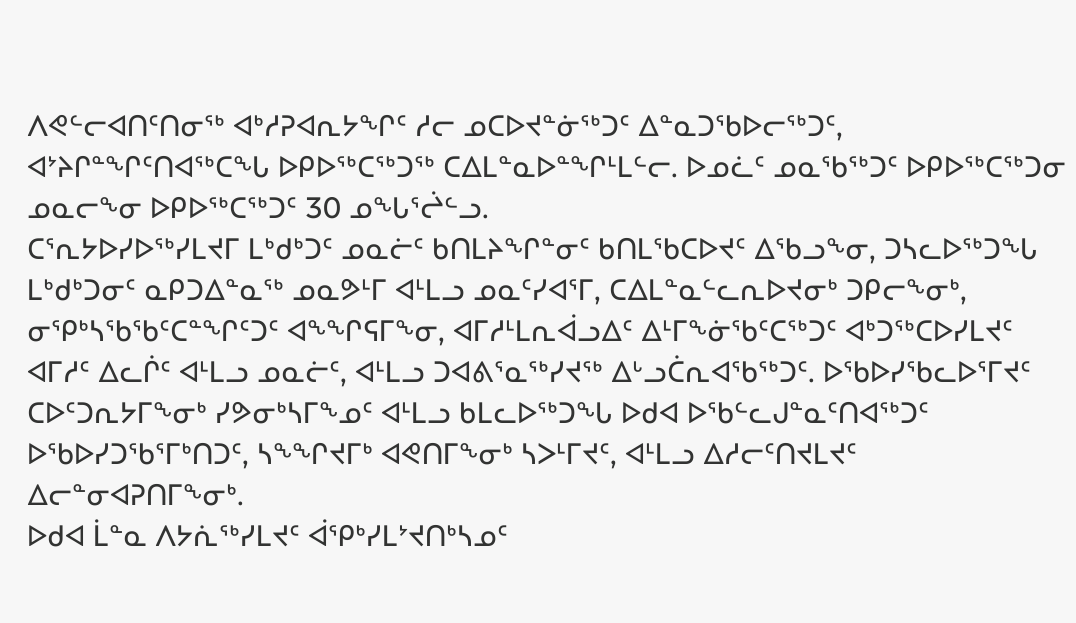ᐱᕙᓪᓕᐊᑎᑦᑎᓂᖅ ᐊᒃᓱᕈᐊᕆᔭᖏᑦ ᓱᓕ ᓄᑕᐅᔪᓐᓃᖅᑐᑦ ᐃᓐᓇᑐᖃᐅᓕᖅᑐᑦ, ᐊᔾᔨᒋᓐᖏᑦᑎᐊᖅᑕᖓ ᐅᑭᐅᖅᑕᖅᑐᖅ ᑕᐃᒪᓐᓇᐅᓐᖏᒻᒪᓪᓕ. ᐅᓄᓛᑦ ᓄᓇᖃᖅᑐᑦ ᐅᑭᐅᖅᑕᖅᑐᓂ ᓄᓇᓕᖕᓂ ᐅᑭᐅᖅᑕᖅᑐᑦ 30 ᓄᖓᕐᖡᓪᓗ.
ᑕᕐᕆᔭᐅᓯᐅᖅᓯᒪᔪᒥ ᒪᒃᑯᒃᑐᑦ ᓄᓇᓖᑦ ᑲᑎᒪᔨᖏᓐᓂᑦ ᑲᑎᒪᖃᑕᐅᔪᑦ ᐃᖃᓗᖕᓂ, ᑐᓴᓚᐅᖅᑐᖓ ᒪᒃᑯᒃᑐᓂᑦ ᓇᑭᑐᐃᓐᓇᖅ ᓄᓇᕗᒻᒥ ᐊᒻᒪᓗ ᓄᓇᑦᓯᐊᕐᒥ, ᑕᐃᒪᓐᓇᓪᓚᕆᐅᔪᓂᒃ ᑐᑭᓕᖕᓂᒃ, ᓂᕿᒃᓴᖃᖃᑦᑕᓐᖏᑦᑐᑦ ᐊᖕᖏᕋᒥᖕᓂ, ᐊᒥᓱᒻᒪᕆᐋᓗᐃᑦ ᐃᒻᒥᖕᓃᖃᑦᑕᖅᑐᑦ ᐊᒃᑐᖅᑕᐅᓯᒪᔪᑦ ᐊᒥᓱᑦ ᐃᓚᒌᑦ ᐊᒻᒪᓗ ᓄᓇᓖᑦ, ᐊᒻᒪᓗ ᑐᐊᕕᕐᓇᖅᓯᔪᖅ ᐃᒡᓗᑖᕆᐊᖃᖅᑐᑦ. ᐅᖃᐅᓯᖃᓚᐅᕐᒥᔪᑦ ᑕᐅᑦᑐᕆᔭᒥᖕᓂᒃ ᓯᕗᓂᒃᓴᒥᖕᓄᑦ ᐊᒻᒪᓗ ᑲᒪᓚᐅᖅᑐᖓ ᐅᑯᐊ ᐅᖃᓪᓚᒍᓐᓇᑦᑎᐊᖅᑐᑦ ᐅᖃᐅᓯᑐᖃᕐᒥᒃᑎᑐᑦ, ᓴᖕᖏᔪᒥᒃ ᐊᕙᑎᒥᖕᓂᒃ ᓴᐳᒻᒥᔪᑦ, ᐊᒻᒪᓗ ᐃᓱᓕᑦᑎᔪᒪᔪᑦ ᐃᓕᓐᓂᐊᕈᑎᒥᖕᓂᒃ.
ᐅᑯᐊ ᒫᓐᓇ ᐱᔭᕇᖅᓯᒪᔪᑦ ᐋᕿᒃᓯᒪᔾᔪᑎᒃᓴᓄᑦ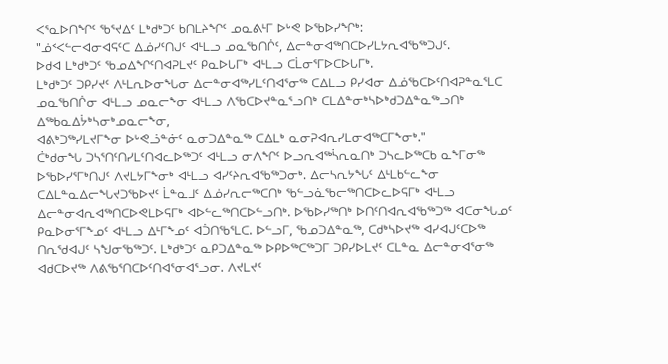ᐸᕐᓇᐅᑎᖏᑦ ᖃᕐᔪᐃᑦ ᒪᒃᑯᒃᑐᑦ ᑲᑎᒪᔨᖏᑦ ᓄᓇᕕᒻᒥ ᐅᒡᕙ ᐅᖃᐅᓯᖏᒃ:
"ᓅᑉᐸᓪᓕᐊᓂᐊᕋᑦᑕ ᐃᓅᓯᑦᑎᒍᑦ ᐊᒻᒪᓗ ᓄᓇᖃᑎᒌᑦ, ᐃᓕᓐᓂᐊᖅᑎᑕᐅᓯᒪᔭᕆᐊᖃᖅᑐᒍᑦ.
ᐅᑯᐊ ᒪᒃᑯᒃᑐᑦ ᖃᓄᐃᖏᑦᑎᐊᕈᒪᔪᑦ ᑭᓇᐅᒐᒥᒃ ᐊᒻᒪᓗ ᑕᒫᓂᕐᒥᐅᑕᐅᒐᒥᒃ.
ᒪᒃᑯᒃᑐᑦ ᑐᑭᓯᔪᑦ ᐱᒻᒪᕆᐅᓂᖓᓂ ᐃᓕᓐᓂᐊᖅᓯᒪᑦᑎᐊᕐᓂᖅ ᑕᐃᒪᓗ ᑭᓯᐊᓂ ᐃᓅᖃᑕᐅᑦᑎᐊᕈᓐᓇᕐᒪᑕ
ᓄᓇᖃᑎᒌᓂ ᐊᒻᒪᓗ ᓄᓇᓕᖕᓂ ᐊᒻᒪᓗ ᐱᖃᑕᐅᔪᓐᓇᕐᓗᑎᒃ ᑕᒪᐃᓐᓂᒃᓴᐅᒃᑯᑐᐃᓐᓇᖅᓗᑎᒃ ᐃᖅᑲᓇᐃᔮᒃᓴᓂᒃᓄᓇᓕᖕᓂ,
ᐊᕕᒃᑐᖅᓯᒪᔪᒥᖕᓂ ᐅᒡᕙᓘᓐᓃᑦ ᓇᓂᑐᐃᓐᓇᖅ ᑕᐃᒪᒃ ᓇᓂᕈᐊᕆᓯᒪᓂᐊᖅᑕᒥᖕᓂᒃ."
ᑖᒃᑯᓂᖓ ᑐᓴᕐᑎᑦᑎᓯᒪᑦᑎᐊᓚᐅᖅᑐᑦ ᐊᒻᒪᓗ ᓂᐱᖏᑦ ᐅᓗᕆᐊᖅᓵᕆᓇᑎᒃ ᑐᓴᓚᐅᖅᑕᑲ ᓇᖕᒥᓂᖅ ᐅᖃᐅᓯᕐᒥᒃᑎᒍᑦ ᐱᔪᒪᔭᒥᖕᓂᒃ ᐊᒻᒪᓗ ᐊᓯᑦᔨᕆᐊᖃᖅᑐᓂᒃ. ᐃᓕᓴᕆᔭᖓᑦ ᐃᒻᒪᑲᓪᓚᖕᓂ ᑕᐃᒪᓐᓇᐃᓕᖓᔪᑐᖃᐅᔪᑦ ᒫᓐᓇᒧᑦ ᐃᓅᓯᕆᓕᖅᑕᑎᒃ ᖃᓪᓗᓈᖃᓕᖅᑎᑕᐅᓚᐅᕋᒥᒃ ᐊᒻᒪᓗ ᐃᓕᓐᓂᐊᕆᐊᖅᑎᑕᐅᕙᒪᐅᕋᒥᒃ ᐊᐅᓪᓚᖅᑎᑕᐅᓪᓗᑎᒃ. ᐅᖃᐅᓯᖅᑎᒃ ᐅᑎᑦᑎᐊᕆᐊᖃᖅᑐᖅ ᐊᑕᓂᖓᓄᑦ ᑭᓇᐅᓂᕐᒥᖕᓄᑦ ᐊᒻᒪᓗ ᐃᒻᒥᖕᓄᑦ ᐊᑑᑎᖃᕐᒪᑕ. ᐅᓪᓗᒥ, ᖃᓄᑐᐃᓐᓇᖅ, ᑕᑯᒃᓴᐅᔪᖅ ᐊᓯᐊᒍᑦᑕᐅᖅ ᑎᕆᖁᐊᒍᑦ ᓴᖑᓂᖃᖅᑐᑦ. ᒪᒃᑯᒃᑐᑦ ᓇᑭᑐᐃᓐᓇᖅ ᐅᑭᐅᖅᑕᖅᑐᒥ ᑐᑭᓯᐅᒪᔪᑦ ᑕᒪᓐᓇ ᐃᓕᓐᓂᐊᕐᓂᖅ ᐊᑯᑕᐅᔪᖅ ᐱᕕᖃᕐᑎᑕᐅᑦᑎᐊᕐᓂᐊᕐᓗᓂ. ᐱᔪᒪᔪᑦ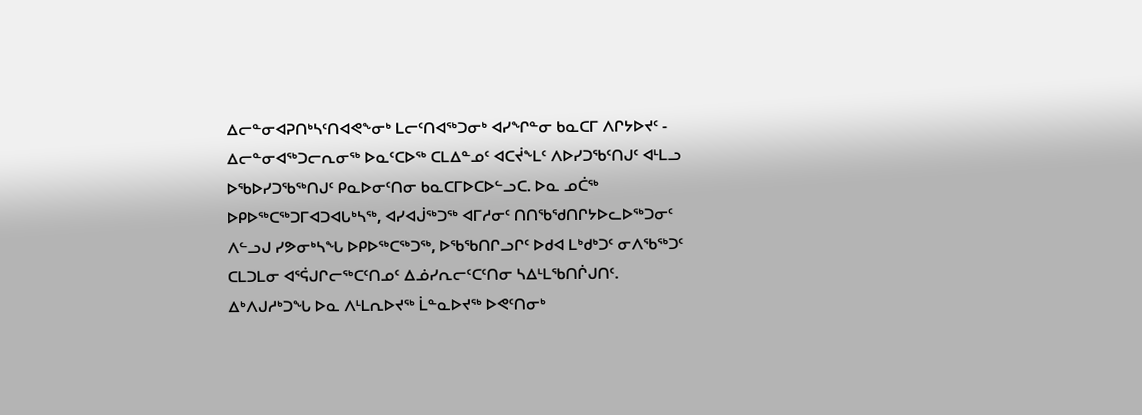ᐃᓕᓐᓂᐊᕈᑎᒃᓴᑦᑎᐊᕙᖕᓂᒃ ᒪᓕᑦᑎᐊᖅᑐᓂᒃ ᐊᓯᖏᓐᓂ ᑲᓇᑕᒥ ᐱᒋᔭᐅᔪᑦ - ᐃᓕᓐᓂᐊᖅᑐᓕᕆᓂᖅ ᐅᓇᑦᑕᐅᖅ ᑕᒪᐃᓐᓄᑦ ᐊᑕᔫᖕᒪᑦ ᐱᐅᓯᑐᖃᑦᑎᒍᑦ ᐊᒻᒪᓗ ᐅᖃᐅᓯᑐᖃᖅᑎᒍᑦ ᑭᓇᐅᓂᑦᑎᓂ ᑲᓇᑕᒥᐅᑕᐅᓪᓗᑕ. ᐅᓇ ᓄᑖᖅ ᐅᑭᐅᖅᑕᖅᑐᒥᐊᑐᐊᒐᒃᓴᖅ, ᐊᓯᐊᒎᖅᑐᖅ ᐊᒥᓱᓂᑦ ᑎᑎᖃᖁᑎᒋᔭᐅᓚᐅᖅᑐᓂᑦ ᐱᓪᓗᒍ ᓯᕗᓂᒃᓴᖓ ᐅᑭᐅᖅᑕᖅᑐᖅ, ᐅᖃᖃᑎᒋᓗᒋᑦ ᐅᑯᐊ ᒪᒃᑯᒃᑐᑦ ᓂᐱᖃᖅᑐᑦ ᑕᒪᑐᒪᓂ ᐊᕐᕌᒍᒋᓕᖅᑕᑦᑎᓄᑦ ᐃᓅᓯᕆᓕᑦᑕᑦᑎᓂ ᓴᐃᒻᒪᖃᑎᒌᒍᑎᑦ.
ᐃᒃᐱᒍᓱᒃᑐᖓ ᐅᓇ ᐱᒻᒪᕆᐅᔪᖅ ᒫᓐᓇᐅᔪᖅ ᐅᕙᑦᑎᓂᒃ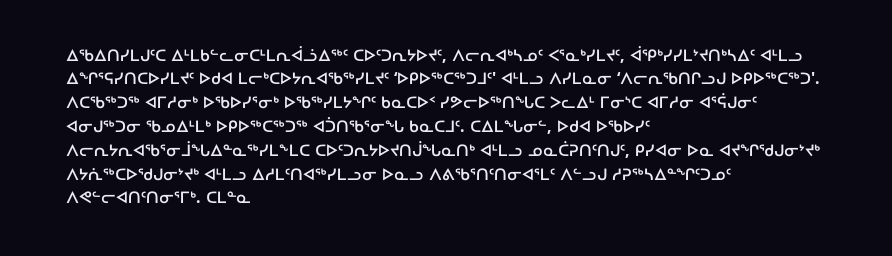ᐃᖃᐃᑎᓯᒪᒍᑦᑕ ᐃᒻᒪᑲᓪᓚᓂᑕᒻᒪᕆᐋᓘᐃᖅᑦ ᑕᐅᑦᑐᕆᔭᐅᔪᑦ, ᐱᓕᕆᐊᒃᓴᓄᑦ ᐸᕐᓇᒃᓯᒪᔪᑦ, ᐋᕿᒃᓯᓯᒪᔾᔪᑎᒃᓴᐃᑦ ᐊᒻᒪᓗ ᐃᖏᕐᕋᓯᑎᑕᐅᓯᒪᔪᑦ ᐅᑯᐊ ᒪᓕᒃᑕᐅᔭᕆᐊᖃᖅᓯᒪᔪᑦ ‘ᐅᑭᐅᖅᑕᖅᑐᒧᑦ' ᐊᒻᒪᓗ ᐱᓯᒪᓇᓂ ‘ᐱᓕᕆᖃᑎᒋᓗᒍ ᐅᑭᐅᖅᑕᖅᑐ'. ᐱᑕᖃᖅᑐᖅ ᐊᒥᓱᓂᒃ ᐅᖃᐅᓯᕐᓂᒃ ᐅᖃᖅᓯᒪᔭᖏᑦ ᑲᓇᑕᐅᑉ ᓯᕗᓕᐅᖅᑎᖓᑕ ᐳᓚᐃᒻ ᒥᓂᔅᑕ ᐊᒥᓱᓂ ᐊᕐᕌᒍᓂᑦ ᐊᓂᒍᖅᑐᓂ ᖃᓄᐃᒻᒪᒃ ᐅᑭᐅᖅᑕᖅᑐᖅ ᐊᑑᑎᖃᕐᓂᖓ ᑲᓇᑕᒧᑦ. ᑕᐃᒪᖓᓂᓪ, ᐅᑯᐊ ᐅᖃᐅᓯᑦ ᐱᓕᕆᔭᕆᐊᖃᕐᓂᒨᖓᐃᓐᓇᖅᓯᒪᖕᒪᑕ ᑕᐅᑦᑐᕆᔭᐅᔪᑎᒎᖓᓇᑎᒃ ᐊᒻᒪᓗ ᓄᓇᑖᕈᑎᑦᑎᒍᑦ, ᑭᓯᐊᓂ ᐅᓇ ᐊᔪᖏᖁᒍᓂᔾᔪᒃ ᐱᔭᕇᖅᑕᐅᖁᒍᓂᔾᔪᒃ ᐊᒻᒪᓗ ᐃᓱᒪᑦᑎᐊᖅᓯᒪᓗᓂ ᐅᓇᓗ ᐱᕕᖃᕐᑎᑦᑎᓂᐊᕐᒪᑦ ᐱᓪᓗᒍ ᓱᕈᖅᓴᐃᓐᖏᑦᑐᓄᑦ ᐱᕙᓪᓕᐊᑎᑦᑎᓂᕐᒥᒃ. ᑕᒪᓐᓇ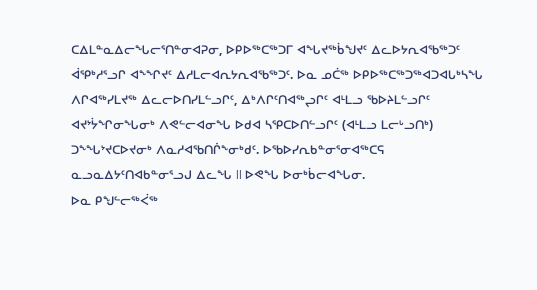ᑕᐃᒪᓐᓇᐃᓕᖓᓕᕐᑎᓐᓂᐊᕈᓂ, ᐅᑭᐅᖅᑕᖅᑐᒥ ᐊᖓᔪᖅᑳᖑᔪᑦ ᐃᓚᐅᔭᕆᐊᖃᖅᑐᑦ ᐋᕿᒃᓱᕐᓗᒋ ᐊᖕᖏᔪᑦ ᐃᓱᒪᓕᐊᕆᔭᕆᐊᖃᖅᑐᑦ. ᐅᓇ ᓄᑖᖅ ᐅᑭᐅᖅᑕᖅᑐᖅᐊᑐᐊᒐᒃᓴᖓ ᐱᒋᐊᖅᓯᒪᔪᖅ ᐃᓚᓕᐅᑎᓯᒪᓪᓗᒋᑦ, ᐃᒃᐱᒋᑦᑎᐊᖅᖢᒋᑦ ᐊᒻᒪᓗ ᖃᐅᔨᒪᓪᓗᒋᑦ ᐊᔪᔾᔮᖏᓂᖓᓂᒃ ᐱᕙᓪᓕᐊᓂᖓ ᐅᑯᐊ ᓴᕿᑕᐅᑎᓪᓗᒋᑦ (ᐊᒻᒪᓗ ᒪᓕᒡᓗᑎᒃ) ᑐᖕᖓᔾᔪᑕᐅᔪᓂᒃ ᐱᓇᓱᐊᖃᑎᒌᖕᓂᒃᑯᑦ. ᐅᖃᐅᓯᕆᑲᓐᓂᕐᓂᐊᖅᑕᕋ ᓇᓗᓇᐃᔭᑦᑎᐊᑲᓐᓂᕐᓗᒍ ᐃᓚᖓ ll ᐅᕙᖓ ᐅᓂᒃᑳᓕᐊᖓᓂ.
ᐅᓇ ᑭᖑᓪᓕᖅᐹᖅ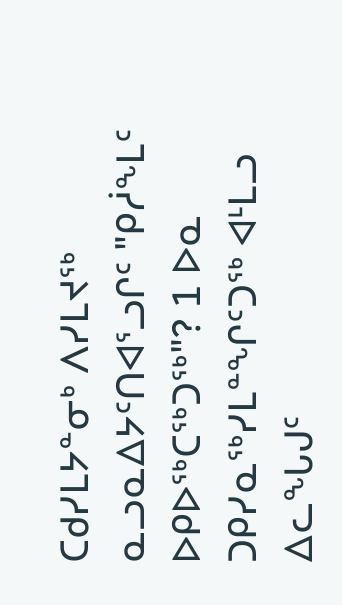ᑕᑯᓯᒪᔭᓐᓂᒃ ᐱᓯᒪᔪᖅ ᓇᓗᓇᐃᔭᑦᑎᐊᕐᓗᒋᑦ "ᑭᓲᖕᒪᑦ ᐅᑭᐅᖅᑕᖅᑐᖅ"? 1 ᐅᓇ ᑐᑭᓯᓇᖅᓯᒪᓐᖏᑦᑐᖅ ᐊᒻᒪᓗ ᐃᓚᖓᒍᑦ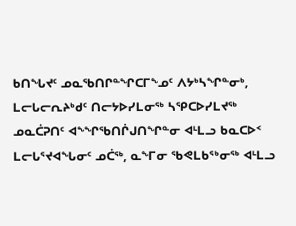ᑲᑎᖓᔪᑦ ᓄᓇᖃᑎᒋᓐᖏᑕᒥᖕᓄᑦ ᐱᔭᒃᓴᖏᓐᓂᒃ, ᒪᓕᒐᓕᕆᔨᒃᑯᑦ ᑎᓕᔭᐅᓯᒪᓂᖅ ᓴᕿᑕᐅᓯᒪᔪᖅ ᓄᓇᑖᕈᑎᑦ ᐊᖕᖏᖃᑎᒌᒍᑎᖏᓐᓂ ᐊᒻᒪᓗ ᑲᓇᑕᐅᑉ ᒪᓕᒐᕐᔪᐊᖓᓂᑦ ᓄᑖᖅ, ᓇᖕᒥᓂ ᖃᕙᒪᑲᕐᒃᓂᖅ ᐊᒻᒪᓗ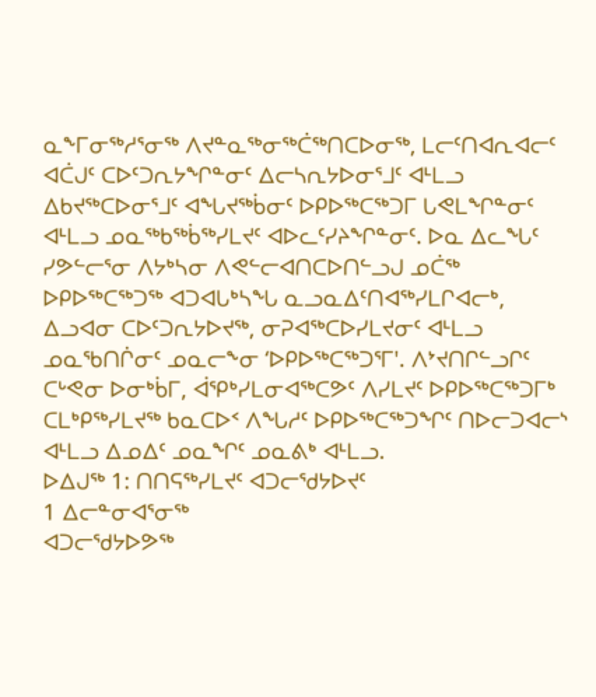ᓇᖕᒥᓂᖅᓱᕐᓂᖅ ᐱᔪᓐᓇᖅᓂᖅᑖᖅᑎᑕᐅᓂᖅ, ᒪᓕᑦᑎᐊᕆᐊᓕᑦ ᐊᑖᒍᑦ ᑕᐅᑦᑐᕆᔭᖏᓐᓂᑦ ᐃᓕᓴᕆᔭᐅᓂᕐᒧᑦ ᐊᒻᒪᓗ ᐃᑲᔪᖅᑕᐅᓂᕐᒧᑦ ᐊᖓᔪᖅᑳᓂᑦ ᐅᑭᐅᖅᑕᖅᑐᒥ ᒐᕙᒪᖏᓐᓂᑦ ᐊᒻᒪᓗ ᓄᓇᖅᑲᖅᑳᖅᓯᒪᔪᑦ ᐊᐅᓚᑦᓯᔨᖏᓐᓂᑦ. ᐅᓇ ᐃᓚᖓᑦ ᓯᕗᓪᓕᕐᓂ ᐱᔭᒃᓴᓂ ᐱᕙᓪᓕᐊᑎᑕᐅᑎᓪᓗᒍ ᓄᑖᖅ ᐅᑭᐅᖅᑕᖅᑐᖅ ᐊᑐᐊᒐᒃᓴᖓ ᓇᓗᓇᐃᑦᑎᐊᖅᓯᒪᒋᐊᓕᒃ, ᐃᓗᐊᓂ ᑕᐅᑦᑐᕆᔭᐅᔪᖅ, ᓂᕈᐊᖅᑕᐅᓯᒪᔪᓂᑦ ᐊᒻᒪᓗ ᓄᓇᖃᑎᒌᓂᑦ ᓄᓇᓕᖕᓂ ‘ᐅᑭᐅᖅᑕᖅᑐᕐᒥ'. ᐱᔾᔪᑎᒋᓪᓗᒋᑦ ᑕᒡᕙᓂ ᐅᓂᒃᑳᒥ, ᐋᕿᒃᓯᒪᓂᐊᖅᑕᕗᑦ ᐱᓯᒪᔪᑦ ᐅᑭᐅᖅᑕᖅᑐᒥᒃ ᑕᒪᒃᑭᖅᓯᒪᔪᖅ ᑲᓇᑕᐅᑉ ᐱᖓᓱᑦ ᐅᑭᐅᖅᑕᖅᑐᖏᑦ ᑎᐅᓕᑐᐊᓕᔅ ᐊᒻᒪᓗ ᐃᓄᐃᑦ ᓄᓇᖏᑦ ᓄᓇᕕᒃ ᐊᒻᒪᓗ.
ᐅᐃᒍᖅ 1: ᑎᑎᕋᖅᓯᒪᔪᑦ ᐊᑐᓕᖁᔭᐅᔪᑦ
1 ᐃᓕᓐᓂᐊᕐᓂᖅ
ᐊᑐᓕᖁᔭᐅᕗᖅ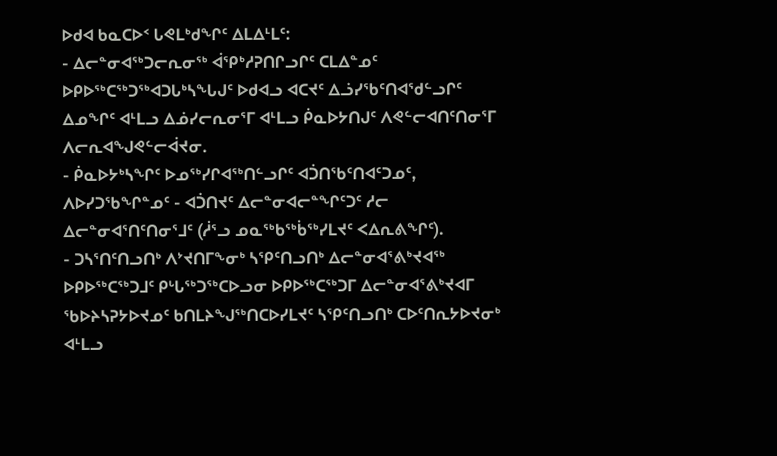ᐅᑯᐊ ᑲᓇᑕᐅᑉ ᒐᕙᒪᒃᑯᖏᑦ ᐃᒪᐃᒻᒪᑦ:
- ᐃᓕᓐᓂᐊᖅᑐᓕᕆᓂᖅ ᐋᕿᒃᓱᕈᑎᒋᓗᒋᑦ ᑕᒪᐃᓐᓄᑦ ᐅᑭᐅᖅᑕᖅᑐᖅᐊᑐᒐᒃᓴᖓᒍᑦ ᐅᑯᐊᓗ ᐊᑕᔪᑦ ᐃᓘᓯᖃᑦᑎᐊᖁᓪᓗᒋᑦ ᐃᓄᖏᑦ ᐊᒻᒪᓗ ᐃᓅᓯᓕᕆᓂᕐᒥ ᐊᒻᒪᓗ ᑮᓇᐅᔭᑎᒍᑦ ᐱᕙᓪᓕᐊᑎᑦᑎᓂᕐᒥ ᐱᓕᕆᐊᖑᕙᓪᓕᐋᔪᓂ.
- ᑮᓇᐅᔭᒃᓴᖏᑦ ᐅᓄᖅᓯᒋᐊᖅᑎᓪᓗᒋᑦ ᐊᑑᑎᖃᑦᑎᐊᑦᑐᓄᑦ, ᐱᐅᓯᑐᖃᖏᓐᓄᑦ - ᐊᑑᑎᔪᑦ ᐃᓕᓐᓂᐊᓕᓐᖏᑦᑐᑦ ᓱᓕ ᐃᓕᓐᓂᐊᕐᑎᑦᑎᓂᕐᒧᑦ (ᓲᕐᓗ ᓄᓇᖅᑲᖅᑳᖅᓯᒪᔪᑦ ᐸᐃᕆᕕᖏᑦ).
- ᑐᓴᕐᑎᑦᑎᓗᑎᒃ ᐱᔾᔪᑎᒥᖕᓂᒃ ᓴᕿᑦᑎᓗᑎᒃ ᐃᓕᓐᓂᐊᕐᕕᒃᔪᐊᖅ ᐅᑭᐅᖅᑕᖅᑐᒧᑦ ᑭᒡᒐᖅᑐᖅᑕᐅᓗᓂ ᐅᑭᐅᖅᑕᖅᑐᒥ ᐃᓕᓐᓂᐊᕐᕕᒃᔪᐊᒥ ᖃᐅᔨᓴᕈᔭᐅᔪᓄᑦ ᑲᑎᒪᔨᖑᖅᑎᑕᐅᓯᒪᔪᑦ ᓴᕿᑦᑎᓗᑎᒃ ᑕᐅᑦᑎᕆᔭᐅᔪᓂᒃ ᐊᒻᒪᓗ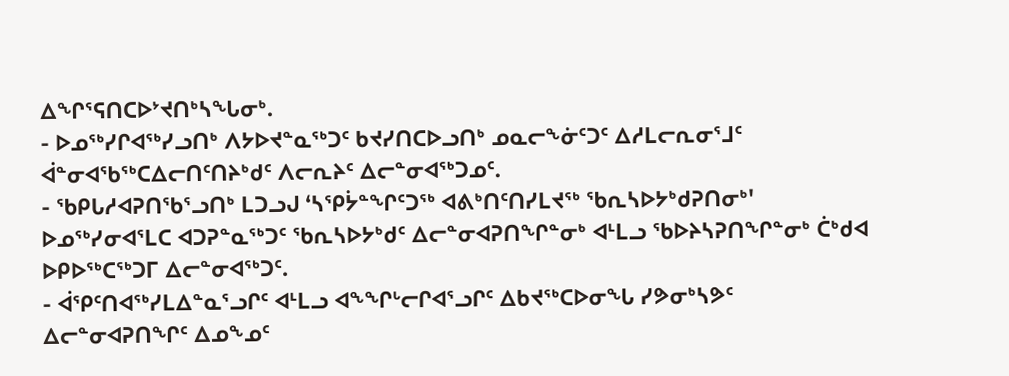ᐃᖏᕐᕋᑎᑕᐅᔾᔪᑎᒃᓴᖓᓂᒃ.
- ᐅᓄᖅᓯᒋᐊᖅᓯᓗᑎᒃ ᐱᔭᐅᔪᓐᓇᖅᑐᑦ ᑲᔪᓯᑎᑕᐅᓗᑎᒃ ᓄᓇᓕᖕᓃᑦᑐᑦ ᐃᓱᒪᓕᕆᓂᕐᒧᑦ ᐋᓐᓂᐊᖃᖅᑕᐃᓕᑎᑦᑎᔨᒃᑯᑦ ᐱᓕᕆᔨᑦ ᐃᓕᓐᓂᐊᖅᑐᓄᑦ.
- ᖃᑭᒐᓱᐊᕈᑎᖃᕐᓗᑎᒃ ᒪᑐᓗᒍ ‘ᓴᕿᔮᓐᖏᑦᑐᖅ ᐊᕕᒃᑎᑦᑎᓯᒪᔪᖅ ᖃᕆᓴᐅᔭᒃᑯᕈᑎᓂᒃ' ᐅᓄᖅᓯᓂᐊᕐᒪᑕ ᐊᑐᕈᓐᓇᖅᑐᑦ ᖃᕆᓴᐅᔭᒃᑯᑦ ᐃᓕᓐᓂᐊᕈᑎᖏᓐᓂᒃ ᐊᒻᒪᓗ ᖃᐅᔨᓴᕈᑎᖏᓐᓂᒃ ᑖᒃᑯᐊ ᐅᑭᐅᖅᑕᖅᑐᒥ ᐃᓕᓐᓂᐊᖅᑐᑦ.
- ᐋᕿᑦᑎᐊᖅᓯᒪᐃᓐᓇᕐᓗᒋᑦ ᐊᒻᒪᓗ ᐊᖕᖏᒡᓕᒋᐊᕐᓗᒋᑦ ᐃᑲᔪᖅᑕᐅᓂᖓ ᓯᕗᓂᒃᓴᕗᑦ ᐃᓕᓐᓂᐊᕈᑎᖏᑦ ᐃᓄᖕᓄᑦ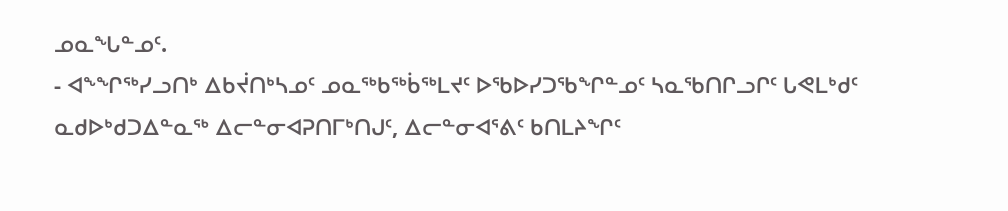ᓄᓇᖓᓐᓄᑦ.
- ᐊᖕᖏᖅᓯᓗᑎᒃ ᐃᑲᔫᑎᒃᓴᓄᑦ ᓄᓇᖅᑲᖅᑳᖅᒪᔪᑦ ᐅᖃᐅᓯᑐᖃᖏᓐᓄᑦ ᓴᓇᖃᑎᒋᓗᒋᑦ ᒐᕙᒪᒃᑯᑦ ᓇᑯᐅᒃᑯᑐᐃᓐᓇᖅ ᐃᓕᓐᓂᐊᕈᑎᒥᒃᑎᒍᑦ, ᐃᓕᓐᓂᐊᕐᕕᑦ ᑲᑎᒪᔨᖏᑦ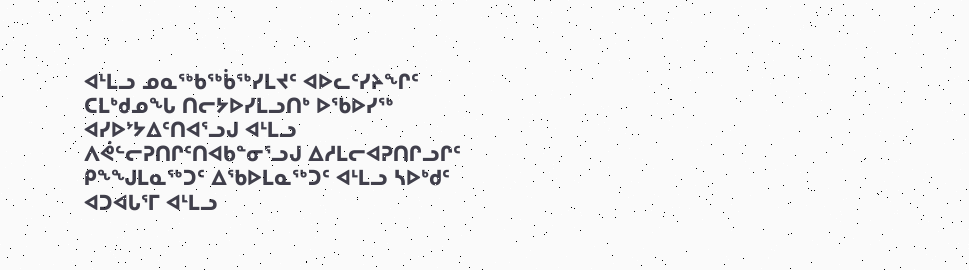ᐊᒻᒪᓗ ᓄᓇᖅᑲᖅᑳᖅᓯᒪᔪᑦ ᐊᐅᓚᑦᓯᔨᖏᑦ ᑕᒪᒃᑯᓄᖓ ᑎᓕᔭᐅᓯᒪᓗᑎᒃ ᐅᖃᐅᓯᖅ ᐊᓯᐅᔾᔭᐃᑦᑎᐊᕐᓗᒍ ᐊᒻᒪᓗ ᐱᕚᓪᓕᕈᑎᒋᑦᑎᐊᑲᓐᓂᕐᓗᒍ ᐃᓱᒪᓕᐊᕈᑎᒋᓗᒋᑦ ᑭᖕᖑᒪᓇᖅᑐᑦ ᐃᖃᐅᒪᓇᖅᑐᑦ ᐊᒻᒪᓗ ᓴᐅᒃᑯᑦ ᐊᑐᐊᒐᕐᒥ ᐊᒻᒪᓗ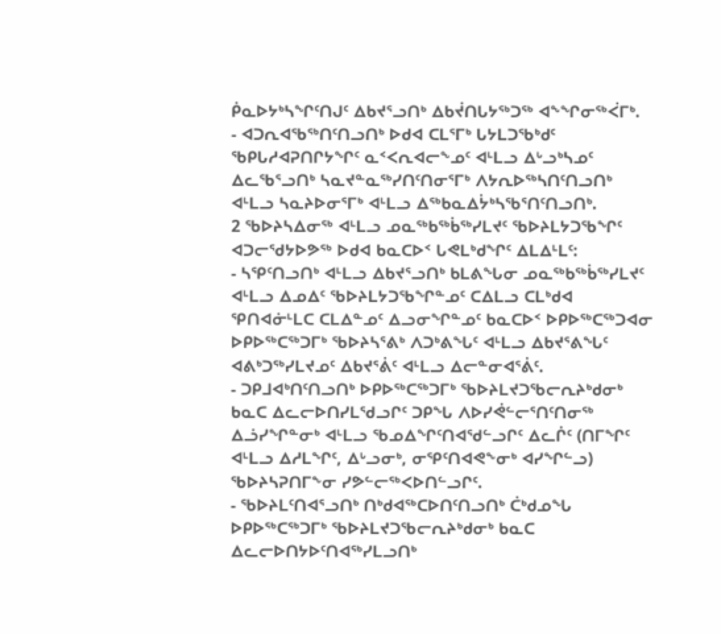ᑮᓇᐅᔭᒃᓴᖏᑦᑎᒍᑦ ᐃᑲᔪᕐᓗᑎᒃ ᐃᑲᔫᑎᒐᔭᖅᑐᖅ ᐊᖕᖏᓂᖅᐹᒥᒃ.
- ᐊᑐᕆᐊᖃᖅᑎᑦᑎᓗᑎᒃ ᐅᑯᐊ ᑕᒪᕐᒥᒃ ᒐᔭᒪᑐᖃᒃᑯᑦ ᖃᑭᒐᓱᐊᕈᑎᒋᔭᖏᑦ ᓇᑉᐸᕆᐊᓕᖕᓄᑦ ᐊᒻᒪᓗ ᐃᒡᓗᒃᓴᓄᑦ ᐃᓚᖃᕐᓗᑎᒃ ᓴᓇᔪᓐᓇᖅᓯᑎᑦᑎᓂᕐᒥᒃ ᐱᔭᕆᐅᖅᓴᑎᑦᑎᓗᑎᒃ ᐊᒻᒪᓗ ᓴᓇᔨᐅᓂᕐᒥᒃ ᐊᒻᒪᓗ ᐃᖅᑲᓇᐃᔮᒃᓴᖃᕐᑎᑦᑎᓗᑎᒃ.
2 ᖃᐅᔨᓴᐃᓂᖅ ᐊᒻᒪᓗ ᓄᓇᖅᑲᖅᑳᖅᓯᒪᔪᑦ ᖃᐅᔨᒪᔭᑐᖃᖏᑦ
ᐊᑐᓕᖁᔭᐅᕗᖅ ᐅᑯᐊ ᑲᓇᑕᐅᑉ ᒐᕙᒪᒃᑯᖏᑦ ᐃᒪᐃᒻᒪᑦ:
- ᓴᕿᑦᑎᓗᑎᒃ ᐊᒻᒪᓗ ᐃᑲᔪᕐᓗᑎᒃ ᑲᒪᕕᖓᓂ ᓄᓇᖅᑲᖅᑳᖅᓯᒪᔪᑦ ᐊᒻᒪᓗ ᐃᓄᐃᑦ ᖃᐅᔨᒪᔭᑐᖃᖏᓐᓄᑦ ᑕᐃᒪᓗ ᑕᒪᒃᑯᐊ ᕿᑎᐊᓃᒻᒪᑕ ᑕᒪᐃᓐᓄᑦ ᐃᓗᓂᖏᓐᓄᑦ ᑲᓇᑕᐅᑉ ᐅᑭᐅᖅᑕᖅᑐᐊᓂ ᐅᑭᐅᖅᑕᖅᑐᒥᒃ ᖃᐅᔨᓴᕐᕕᒃ ᐱᑐᒃᕕᖓᑦ ᐊᒻᒪᓗ ᐃᑲᔪᕐᕕᖓᑦ ᐊᕕᒃᑐᖅᓯᒪᔪᓄᑦ ᐃᑲᔪᕐᕖᑦ ᐊᒻᒪᓗ ᐃᓕᓐᓂᐊᕐᕖᑦ.
- ᑐᑭᒧᐊᒃᑎᑦᑎᓗᑎᒃ ᐅᑭᐅᖅᑕᖅᑐᒥᒃ ᖃᐅᔨᒪᔪᑐᖃᓕᕆᔨᒃᑯᓂᒃ ᑲᓇᑕ ᐃᓚᓕᐅᑎᓯᒪᖁᓗᒋᑦ ᑐᑭᖓ ᐱᐅᓯᕚᓪᓕᕐᑎᑦᑎᓂᖅ ᐃᓘᓯᖏᓐᓂᒃ ᐊᒻᒪᓗ ᖃᓄᐃᖏᑦᑎᐊᖁᓪᓗᒋᑦ ᐃᓚᒌᑦ (ᑎᒥᖏᑦ ᐊᒻᒪᓗ ᐃᓱᒪᖏᑦ, ᐃᒡᓗᓂᒃ, ᓂᕿᑦᑎᐊᕙᖕᓂᒃ ᐊᓯᖏᓪᓗ) ᖃᐅᔨᓴᕈᑎᒥᖕᓂ ᓯᕗᓪᓕᖅᐸᐅᑎᓪᓗᒋᑦ.
- ᖃᐅᔨᒪᑦᑎᐊᕐᓗᑎᒃ ᑎᒃᑯᐊᖅᑕᐅᑎᑦᑎᓗᑎᒃ ᑖᒃᑯᓄᖓ ᐅᑭᐅᖅᑕᖅᑐᒥᒃ ᖃᐅᔨᒪᔪᑐᖃᓕᕆᔨᒃᑯᓂᒃ ᑲᓇᑕ ᐃᓚᓕᐅᑎᔭᐅᑦᑎᐊᖅᓯᒪᓗᑎᒃ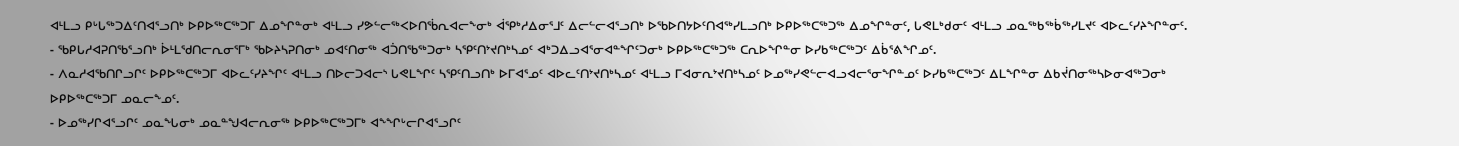ᐊᒻᒪᓗ ᑭᒡᒐᖅᑐᐃᑦᑎᐊᕐᓗᑎᒃ ᐅᑭᐅᖅᑕᖅᑐᒥ ᐃᓄᖏᓐᓂᒃ ᐊᒻᒪᓗ ᓯᕗᓪᓕᖅᐸᐅᑎᖄᕆᐊᓕᖕᓂᒃ ᐋᕿᒃᓱᐃᓂᕐᒧᑦ ᐃᓕᓪᓕᐊᕐᓗᑎᒃ ᐅᖃᐅᑎᔭᐅᑦᑎᐊᖅᓯᒪᓗᑎᒃ ᐅᑭᐅᖅᑕᖅᑐᖅ ᐃᓄᖏᓐᓂᑦ, ᒐᕙᒪᒃᑯᓂᑦ ᐊᒻᒪᓗ ᓄᓇᖅᑲᖅᑳᖅᓯᒪᔪᑦ ᐊᐅᓚᑦᓯᔨᖏᓐᓂᑦ.
- ᖃᑭᒐᓱᐊᕈᑎᖃᕐᓗᑎᒃ ᐆᒻᒪᖁᑎᓕᕆᓂᕐᒥᒃ ᖃᐅᔨᓴᕈᑎᓂᒃ ᓄᐊᑦᑎᓂᖅ ᐊᑑᑎᖃᖅᑐᓂᒃ ᓴᕿᑦᑎᔾᔪᑎᒃᓴᓄᑦ ᐊᒃᑐᐃᓗᐊᕐᓂᐊᓐᖏᑦᑐᓂᒃ ᐅᑭᐅᖅᑕᖅᑐᖅ ᑕᕆᐅᖏᓐᓂ ᐅᓯᑲᖅᑕᖅᑐᑦ ᐃᑳᕐᕕᖏᓄᑦ.
- ᐱᓇᓱᐊᖃᑎᒋᓗᒋᑦ ᐅᑭᐅᖅᑕᖅᑐᒥ ᐊᐅᓚᑦᓯᔨᖏᑦ ᐊᒻᒪᓗ ᑎᐅᓕᑐᐊᓕᔅ ᒐᕙᒪᖏᑦ ᓴᕿᑦᑎᓗᑎᒃ ᐅᒥᐊᕐᓄᑦ ᐊᐅᓚᑦᑎᔾᔪᑎᒃᓴᓄᑦ ᐊᒻᒪᓗ ᒥᐊᓂᕆᔾᔪᑎᒃᓴᓄᑦ ᐅᓄᖅᓯᕙᓪᓕᐊᓗᐊᓕᕐᓂᖏᓐᓄᑦ ᐅᓯᑲᖅᑕᖅᑐᑦ ᐃᒪᖏᓐᓂ ᐃᑲᔫᑎᓂᖅᓴᐅᓂᐊᖅᑐᓂᒃ ᐅᑭᐅᖅᑕᖅᑐᒥ ᓄᓇᓕᖕᓄᑦ.
- ᐅᓄᖅᓯᒋᐊᕐᓗᒋᑦ ᓄᓇᖓᓂᒃ ᓄᓇᓐᖑᐊᓕᕆᓂᖅ ᐅᑭᐅᖅᑕᖅᑐᒥᒃ ᐊᖕᖏᒡᓕᒋᐊᕐᓗᒋᑦ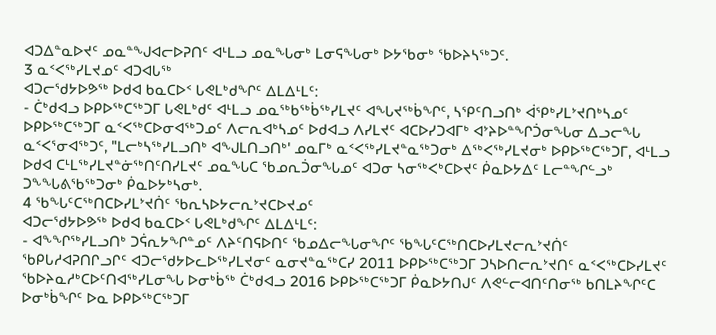ᐊᑐᐃᓐᓇᐅᔪᑦ ᓄᓇᓐᖑᐊᓕᐅᕈᑎᑦ ᐊᒻᒪᓗ ᓄᓇᖓᓂᒃ ᒪᓂᕋᖓᓂᒃ ᐅᔭᖃᓂᒃ ᖃᐅᔨᓴᖅᑐᑦ.
3 ᓇᑉᐸᖅᓯᒪᔪᓄᑦ ᐊᑐᐊᒐᖅ
ᐊᑐᓕᖁᔭᐅᕗᖅ ᐅᑯᐊ ᑲᓇᑕᐅᑉ ᒐᕙᒪᒃᑯᖏᑦ ᐃᒪᐃᒻᒪᑦ:
- ᑖᒃᑯᐊᓗ ᐅᑭᐅᖅᑕᖅᑐᒥ ᒐᕙᒪᒃᑯᑦ ᐊᒻᒪᓗ ᓄᓇᖅᑲᖅᑳᖅᓯᒪᔪᑦ ᐊᖓᔪᖅᑳᖏᑦ, ᓴᕿᑦᑎᓗᑎᒃ ᐋᕿᒃᓯᒪᔾᔪᑎᒃᓴᓄᑦ ᐅᑭᐅᖅᑕᖅᑐᒥ ᓇᑉᐸᖅᑕᐅᓂᐊᖅᑐᓄᑦ ᐱᓕᕆᐊᒃᓴᓄᑦ ᐅᑯᐊᓗ ᐱᓯᒪᔪᑦ ᐊᑕᐅᓯᑐᐊᒥᒃ ᐊᔾᔨᐅᓐᖏᑑᓂᖓᓂ ᐃᓗᓕᖓ ᓇᑉᐸᕐᓂᐊᖅᑐᑦ, "ᒪᓕᒃᓴᖅᓯᒪᓗᑎᒃ ᐊᖑᒪᑎᓗᑎᒃ' ᓄᓇᒥᒃ ᓇᑉᐸᖅᓯᒪᔪᓐᓇᖅᑐᓂᒃ ᐃᖅᐸᖅᓯᒪᔪᓂᒃ ᐅᑭᐅᖅᑕᖅᑐᒥ, ᐊᒻᒪᓗ ᐅᑯᐊ ᑕᒻᒪᖅᓯᒪᔪᓐᓃᖅᑎᑦᑎᓯᒪᔪᑦ ᓄᓇᖓᑕ ᖃᓄᕆᑑᓂᖓᓄᑦ ᐊᑐᓂ ᓴᓂᖅᐸᒃᑕᐅᔪᑦ ᑮᓇᐅᔭᐃᑦ ᒪᓕᓐᖏᓪᓗᒃ ᑐᖕᖓᕕᖃᖅᑐᓂᒃ ᑮᓇᐅᔭᒃᓴᓂᒃ.
4 ᖃᖓᑦᑕᖅᑎᑕᐅᓯᒪᔾᔪᑏᑦ ᖃᕆᓴᐅᔭᓕᕆᔾᔪᑕᐅᔪᓄᑦ
ᐊᑐᓕᖁᔭᐅᕗᖅ ᐅᑯᐊ ᑲᓇᑕᐅᑉ ᒐᕙᒪᒃᑯᖏᑦ ᐃᒪᐃᒻᒪᑦ:
- ᐊᖕᖏᖅᓯᒪᓗᑎᒃ ᑐᕌᕆᔭᖏᓐᓄᑦ ᐱᔨᑦᑎᕋᐅᑎᑦ ᖃᓄᐃᓕᖓᓂᖏᑦ ᖃᖓᑦᑕᖅᑎᑕᐅᓯᒪᔪᓕᕆᔾᔪᑏᑦ ᖃᑭᒐᓱᐊᕈᑎᒋᓗᒋᑦ ᐊᑐᓕᖁᔭᐅᓚᐅᖅᓯᒪᔪᓂᑦ ᓇᓂᔪᓐᓇᖅᑕᓯ 2011 ᐅᑭᐅᖅᑕᖅᑐᒥ ᑐᓴᐅᑎᓕᕆᔾᔪᑎᑦ ᓇᑉᐸᖅᑕᐅᓯᒪᔪᑦ ᖃᐅᔨᓇᓱᒃᑕᐅᑦᑎᐊᖅᓯᒪᓂᖓ ᐅᓂᒃᑳᖅ ᑖᒃᑯᐊᓗ 2016 ᐅᑭᐅᖅᑕᖅᑐᒥ ᑮᓇᐅᔭᑎᒍᑦ ᐱᕙᓪᓕᐊᑎᑦᑎᓂᖅ ᑲᑎᒪᔨᖏᑦᑕ ᐅᓂᒃᑳᖏᑦ ᐅᓇ ᐅᑭᐅᖅᑕᖅᑐᒥ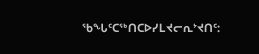ᖃᖓᑦᑕᖅᑎᑕᐅᓯᒪᔪᓕᕆᔾᔪᑎᑦ: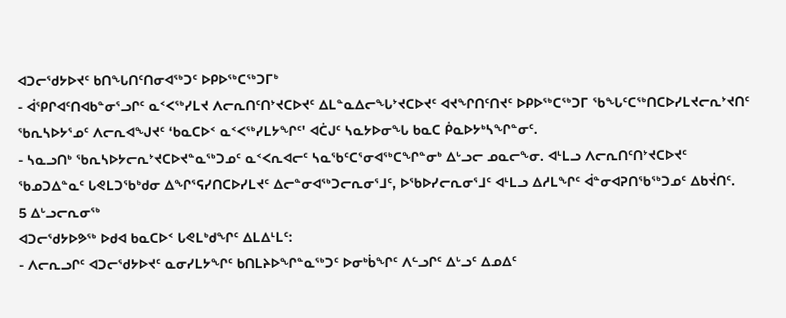ᐊᑐᓕᖁᔭᐅᔪᑦ ᑲᑎᖓᑎᑦᑎᓂᐊᖅᑐᑦ ᐅᑭᐅᖅᑕᖅᑐᒥᒃ
- ᐋᕿᒋᐊᑦᑎᐊᑲᓐᓂᕐᓗᒋᑦ ᓇᑉᐸᖅᓯᒪᔪ ᐱᓕᕆᑎᑦᑎᔾᔪᑕᐅᔪᑦ ᐃᒪᓐᓇᐃᓕᖓᔾᔪᑕᐅᔪᑦ ᐊᔪᖏᑎᑦᑎᔪᑦ ᐅᑭᐅᖅᑕᖅᑐᒥ ᖃᖓᑦᑕᖅᑎᑕᐅᓯᒪᔪᓕᕆᔾᔪᑎᑦ ᖃᕆᓴᐅᔭᕐᓄᑦ ᐱᓕᕆᐊᖑᔪᑦ ‘ᑲᓇᑕᐅᑉ ᓇᑉᐸᖅᓯᒪᔭᖏᑦ' ᐊᑖᒍᑦ ᓴᓇᔭᐅᓂᖓ ᑲᓇᑕ ᑮᓇᐅᔭᒃᓴᖏᓐᓂᑦ.
- ᓴᓇᓗᑎᒃ ᖃᕆᓴᐅᔭᓕᕆᔾᔪᑕᐅᔪᓐᓇᖅᑐᓄᑦ ᓇᑉᐸᕆᐊᓕᑦ ᓴᓇᖃᑦᑕᕐᓂᐊᖅᑕᖏᓐᓂᒃ ᐃᒡᓗᓕ ᓄᓇᓕᖕᓂ. ᐊᒻᒪᓗ ᐱᓕᕆᑎᑦᑎᔾᔪᑕᐅᔪᑦ ᖃᓄᑐᐃᓐᓇᑦ ᒐᕙᒪᑐᖃᒃᑯᓂ ᐃᖏᕐᕋᓯᑎᑕᐅᓯᒪᔪᑦ ᐃᓕᓐᓂᐊᖅᑐᓕᕆᓂᕐᒧᑦ, ᐅᖃᐅᓯᓕᕆᓂᕐᒧᑦ ᐊᒻᒪᓗ ᐃᓱᒪᖏᑦ ᐋᓐᓂᐊᕈᑎᖃᖅᑐᓄᑦ ᐃᑲᔫᑎᑦ.
5 ᐃᒡᓗᓕᕆᓂᖅ
ᐊᑐᓕᖁᔭᐅᕗᖅ ᐅᑯᐊ ᑲᓇᑕᐅᑉ ᒐᕙᒪᒃᑯᖏᑦ ᐃᒪᐃᒻᒪᑦ:
- ᐱᓕᕆᓗᒋᑦ ᐊᑐᓕᖁᔭᐅᔪᑦ ᓇᓂᓯᒪᔭᖏᑦ ᑲᑎᒪᔨᐅᖏᓐᓇᖅᑐᑦ ᐅᓂᒃᑳᖏᑦ ᐱᓪᓗᒋᑦ ᐃᒡᓗᑦ ᐃᓄᐃᑦ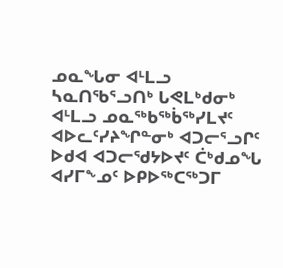ᓄᓇᖓᓂ ᐊᒻᒪᓗ ᓴᓇᑎᖃᕐᓗᑎᒃ ᒐᕙᒪᒃᑯᓂᒃ ᐊᒻᒪᓗ ᓄᓇᖅᑲᖅᑳᖅᓯᒪᔪᑦ ᐊᐅᓚᑦᓯᔨᖏᓐᓂᒃ ᐊᑐᓕᕐᓗᒋᑦ ᐅᑯᐊ ᐊᑐᓕᖁᔭᐅᔪᑦ ᑖᒃᑯᓄᖓ ᐊᓯᒥᖕᓄᑦ ᐅᑭᐅᖅᑕᖅᑐᒥ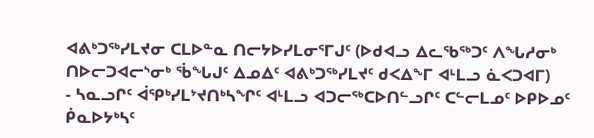ᐊᕕᒃᑐᖅᓯᒪᔪᓂ ᑕᒪᐅᓐᓇ ᑎᓕᔭᐅᓯᒪᓂᕐᒥᒍᑦ (ᐅᑯᐊᓗ ᐃᓚᖃᖅᑐᑦ ᐱᖓᓱᓂᒃ ᑎᐅᓕᑐᐊᓕᔅᓂᒃ ᖄᖓᒍᑦ ᐃᓄᐃᑦ ᐊᕕᒃᑐᖅᓯᒪᔪᑦ ᑯᐸᐃᖕᒥ ᐊᒻᒪᓗ ᓈᐸᑐᐊᒥ)
- ᓴᓇᓗᒋᑦ ᐋᕿᒃᓯᒪᔾᔪᑎᒃᓴᖏᑦ ᐊᒻᒪᓗ ᐊᑐᓕᖅᑕᐅᑎᓪᓗᒋᑦ ᑕᓪᓕᒪᓄᑦ ᐅᑭᐅᓄᑦ ᑮᓇᐅᔭᒃᓴᑦ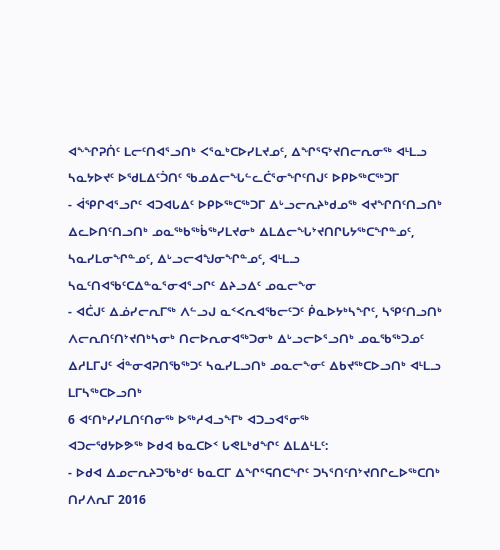ᐊᖕᖏᕈᑏᑦ ᒪᓕᑦᑎᐊᕐᓗᑎᒃ ᐸᕐᓇᒃᑕᐅᓯᒪᔪᓄᑦ, ᐃᖏᕐᕋᔾᔪᑎᓕᕆᓂᖅ ᐊᒻᒪᓗ ᓴᓇᔭᐅᔪᑦ ᐅᖁᒪᐃᑦᑑᑎᑦ ᖃᓄᐃᓕᖓᓪᓚᑖᕐᓂᖏᑦᑎᒍᑦ ᐅᑭᐅᖅᑕᖅᑐᒥ
- ᐋᕿᒋᐊᕐᓗᒋᑦ ᐊᑐᐊᒐᐃᑦ ᐅᑭᐅᖅᑕᖅᑐᒥ ᐃᒡᓗᓕᕆᔨᒃᑯᓄᖅ ᐊᔪᖏᑎᑦᑎᓗᑎᒃ ᐃᓚᐅᑎᑦᑎᓗᑎᒃ ᓄᓇᖅᑲᖅᑳᖅᓯᒪᔪᓂᒃ ᐃᒪᐃᓕᖓᔾᔪᑎᒋᒐᔭᖅᑕᖏᓐᓄᑦ, ᓴᓇᓯᒪᓂᖏᓐᓄᑦ, ᐃᒡᓗᓕᐊᖑᓂᖏᓐᓄᑦ, ᐊᒻᒪᓗ ᓴᓇᑦᑎᐊᖃᑦᑕᐃᓐᓇᕐᓂᐊᕐᓗᒋᑦ ᐃᔨᓗᐃᑦ ᓄᓇᓕᖕᓂ
- ᐊᑖᒍᑦ ᐃᓅᓯᓕᕆᒥᖅ ᐱᓪᓗᒍ ᓇᑉᐸᕆᐊᖃᓕᑦᑐᑦ ᑮᓇᐅᔭᒃᓴᖏᑦ, ᓴᕿᑦᑎᓗᑎᒃ ᐱᓕᕆᑎᑦᑎᔾᔪᑎᒃᓴᓂᒃ ᑎᓕᐅᕆᓂᐊᖅᑐᓂᒃ ᐃᒡᓗᓕᐅᕐᓗᑎᒃ ᓄᓇᖃᖅᑐᓄᑦ ᐃᓱᒪᒥᒍᑦ ᐋᓐᓂᐊᕈᑎᖃᖅᑐᑦ ᓴᓇᓯᒪᓗᑎᒃ ᓄᓇᓕᖕᓂᑦ ᐃᑲᔪᖅᑕᐅᓗᑎᒃ ᐊᒻᒪᓗ ᒪᒥᓴᖅᑕᐅᓗᑎᒃ
6 ᐊᑦᑎᒃᓯᓯᒪᑎᑦᑎᓂᖅ ᐅᖅᓱᐊᓗᖕᒥᒃ ᐊᑐᓗᐊᕐᓂᖅ
ᐊᑐᓕᖁᔭᐅᕗᖅ ᐅᑯᐊ ᑲᓇᑕᐅᑉ ᒐᕙᒪᒃᑯᖏᑦ ᐃᒪᐃᒻᒪᑦ:
- ᐅᑯᐊ ᐃᓄᓕᕆᔨᑐᖃᒃᑯᑦ ᑲᓇᑕᒥ ᐃᖏᕐᕋᑎᑕᖏᑦ ᑐᓴᕐᑎᑦᑎᔾᔪᑎᒋᓚᐅᖅᑕᑎᒃ ᑎᓯᐱᕆᒥ 2016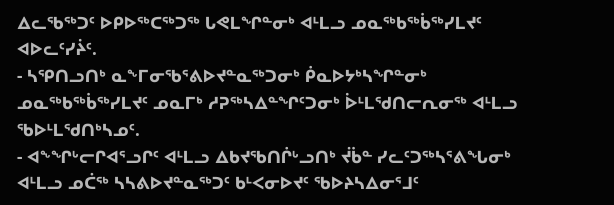ᐃᓚᖃᖅᑐᑦ ᐅᑭᐅᖅᑕᖅᑐᖅ ᒐᕙᒪᖏᓐᓂᒃ ᐊᒻᒪᓗ ᓄᓇᖅᑲᖅᑳᖅᓯᒪᔪᑦ ᐊᐅᓚᑦᓯᔩᑦ.
- ᓴᕿᑎᓗᑎᒃ ᓇᖕᒥᓂᖃᕐᕕᐅᔪᓐᓇᖅᑐᓂᒃ ᑮᓇᐅᔭᒃᓴᖏᓐᓂᒃ ᓄᓇᖅᑲᖅᑳᖅᓯᒪᔪᑦ ᓄᓇᒥᒃ ᓱᕈᖅᓴᐃᓐᖏᑦᑐᓂᒃ ᐆᒻᒪᖁᑎᓕᕆᓂᖅ ᐊᒻᒪᓗ ᖃᐅᒻᒪᖁᑎᒃᓴᓄᑦ.
- ᐊᖕᖏᒡᓕᒋᐊᕐᓗᒋᑦ ᐊᒻᒪᓗ ᐃᑲᔪᖃᑎᒌᒡᓗᑎᒃ ᔫᑳᓐ ᓯᓚᑦᑐᖅᓴᕐᕕᖓᓂᒃ ᐊᒻᒪᓗ ᓄᑖᖅ ᓴᓴᕕᐅᔪᓐᓇᖅᑐᑦ ᑲᒻᐸᓂᐅᔪᑦ ᖃᐅᔨᓴᐃᓂᕐᒧᑦ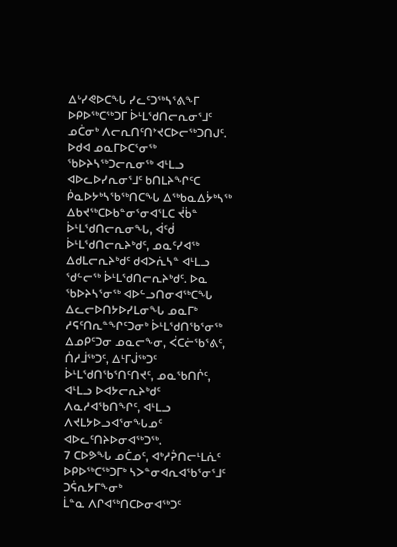ᐃᒡᓯᕙᐅᑕᖓ ᓯᓚᑦᑐᖅᓴᕐᕕᖕᒥ ᐅᑭᐅᖅᑕᖅᑐᒥ ᐆᒻᒪᖁᑎᓕᕆᓂᕐᒧᑦ ᓄᑖᓂᒃ ᐱᓕᕆᑎᑦᑎᔾᔪᑕᐅᓕᖅᑐᑎᒍᑦ. ᐅᑯᐊ ᓄᓇᒥᐅᑕᕐᓂᖅ ᖃᐅᔨᓴᖅᑐᓕᕆᓂᖅ ᐊᒻᒪᓗ ᐊᐅᓚᐅᓯᕆᓂᕐᒧᑦ ᑲᑎᒪᔨᖏᑦᑕ ᑮᓇᐅᔭᒃᓴᖃᖅᑎᑕᖓ ᐃᖅᑲᓇᐃᔮᒃᓴᖅ ᐃᑲᔪᖅᑕᐅᑲᓐᓂᕐᓂᐊᕐᒪᑕ ᔫᑳᓐ ᐆᒻᒪᖁᑎᓕᕆᓂᖓ, ᐋᑦᑰ ᐆᒻᒪᖁᑎᓕᕆᔨᒃᑯᑦ, ᓄᓇᑦᓯᐊᖅ ᐃᑯᒪᓕᕆᔨᒃᑯᑦ ᑯᐊᐳᕇᓴᓐ ᐊᒻᒪᓗ ᖁᓪᓕᖅ ᐆᒻᒪᖁᑎᓕᕆᔨᒃᑯᑦ. ᐅᓇ ᖃᐅᔨᓴᕐᓂᖅ ᐊᐅᓪᓗᑎᓂᐊᖅᑕᖓ ᐃᓚᓕᐅᑎᔭᐅᓯᒪᓂᖓ ᓄᓇᒥᒃ ᓱᕋᑦᑎᕆᓐᖏᑦᑐᓂᒃ ᐆᒻᒪᖁᑎᖃᕐᓂᖅ ᐃᓄᑭᑦᑐᓂ ᓄᓇᓕᖕᓂ, ᐹᑕᓖᖃᕐᕕᑦ, ᑏᓱᒨᖅᑐᑦ, ᐃᒻᒥᒎᖅᑐᑦ ᐆᒻᒪᖁᑎᖃᕐᑎᑦᑎᔪᑦ, ᓄᓇᖃᑎᒌᑦ, ᐊᒻᒪᓗ ᐅᐊᔭᓕᕆᔨᒃᑯᑦ ᐱᓇᓱᐊᖃᑎᖏᑦ, ᐊᒻᒪᓗ ᐱᔪᒪᔭᐅᓗᐊᕐᓂᖓᓄᑦ ᐊᐅᓚᑦᑎᔨᐅᓂᐊᖅᑐᖅ.
7 ᑕᐅᕗᖓ ᓄᑖᓄᑦ, ᐊᒃᓱᕉᑎᓕᒻᒪᕇᑦ ᐅᑭᐅᖅᑕᖅᑐᒥᒃ ᓴᐳᓐᓂᐊᕆᐊᖃᕐᓂᕐᒧᑦ ᑐᕌᕆᔭᒥᖕᓂᒃ
ᒫᓐᓇ ᐱᒋᐊᖅᑎᑕᐅᓂᐊᖅᑐᑦ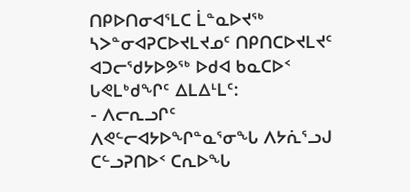ᑎᑭᐅᑎᓂᐊᕐᒪᑕ ᒫᓐᓇᐅᔪᖅ ᓴᐳᓐᓂᐊᕈᑕᐅᔪᒪᔪᓄᑦ ᑎᑭᑎᑕᐅᔪᒪᔪᑦ
ᐊᑐᓕᖁᔭᐅᕗᖅ ᐅᑯᐊ ᑲᓇᑕᐅᑉ ᒐᕙᒪᒃᑯᖏᑦ ᐃᒪᐃᒻᒪᑦ:
- ᐱᓕᕆᓗᒋᑦ ᐱᕙᓪᓕᐊᔭᐅᖏᓐᓇᕐᓂᖓ ᐱᔭᕇᕐᓗᒍ ᑕᓪᓗᕈᑎᐅᑉ ᑕᕆᐅᖓ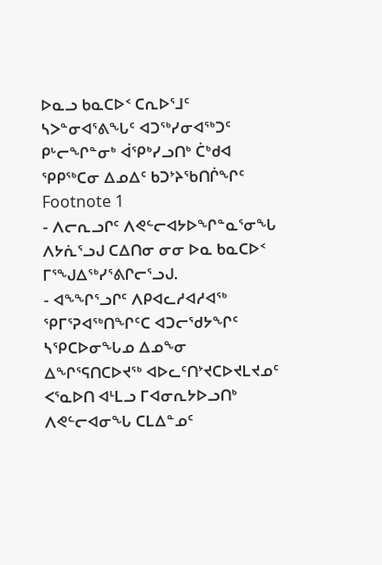ᐅᓇᓗ ᑲᓇᑕᐅᑉ ᑕᕆᐅᕐᒧᑦ ᓴᐳᓐᓂᐊᕐᕕᖓᑦ ᐊᑐᖅᓯᓂᐊᖅᑐᑦ ᑭᒡᓕᖏᓐᓂᒃ ᐋᕿᒃᓯᓗᑎᒃ ᑖᒃᑯᐊ ᕿᑭᖅᑕᓂ ᐃᓄᐃᑦ ᑲᑐᔾᔨᖃᑎᒌᖏᑦ Footnote 1
- ᐱᓕᕆᓗᒋᑦ ᐱᕙᓪᓕᐊᔭᐅᖏᓐᓇᕐᓂᖓ ᐱᔭᕇᕐᓗᒍ ᑕᐃᑎᓂ ᓂᓂ ᐅᓇ ᑲᓇᑕᐅᑉ ᒥᕐᖑᐃᖅᓯᕐᕕᒋᓕᕐᓗᒍ.
- ᐊᖕᖏᕐᓗᒋᑦ ᐱᑭᐊᓚᓱᐊᓱᐊᖅ ᕿᒥᕐᕈᐊᖅᑎᖏᑦᑕ ᐊᑐᓕᖁᔭᖏᑦ ᓴᕿᑕᐅᓂᖓᓄ ᐃᓄᖕᓂ ᐃᖏᕐᕋᑎᑕᐅᔪᖅ ᐊᐅᓚᑦᑎᔾᔪᑕᐅᔪᒪᔪᓄᑦ ᐸᕐᓇᐅᑎ ᐊᒻᒪᓗ ᒥᐊᓂᕆᔭᐅᓗᑎᒃ ᐱᕙᓪᓕᐊᓂᖓ ᑕᒪᐃᓐᓄᑦ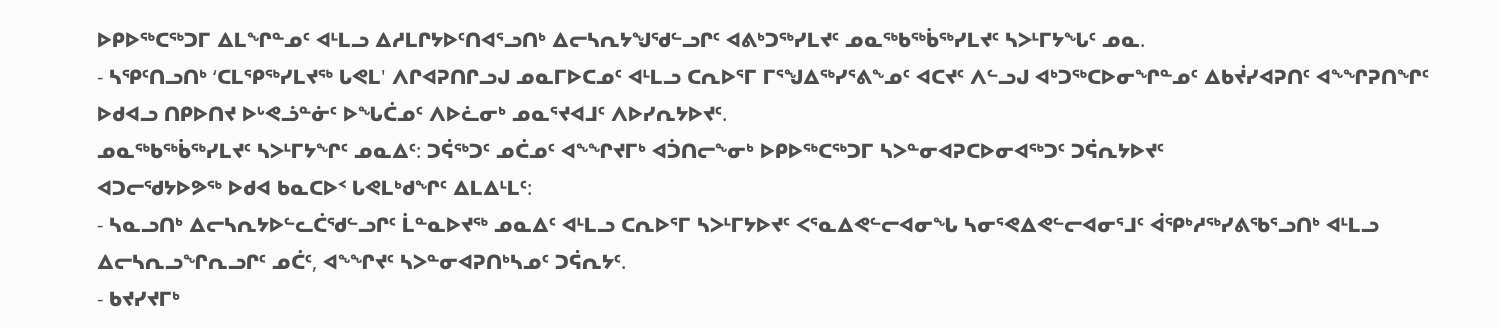ᐅᑭᐅᖅᑕᖅᑐᒥ ᐃᒪᖏᓐᓄᑦ ᐊᒻᒪᓗ ᐃᓱᒪᒋᔭᐅᑦᑎᐊᕐᓗᑎᒃ ᐃᓕᓴᕆᔭᖑᖁᓪᓗᒋᑦ ᐊᕕᒃᑐᖅᓯᒪᔪᑦ ᓄᓇᖅᑲᖅᑳᖅᓯᒪᔪᑦ ᓴᐳᒻᒥᔭᖓᑦ ᓄᓇ.
- ᓴᕿᑦᑎᓗᑎᒃ ‘ᑕᒪᕐᑭᖅᓯᒪᔪᖅ ᒐᕙᒪ' ᐱᒋᐊᕈᑎᒋᓗᒍ ᓄᓇᒥᐅᑕᓄᑦ ᐊᒻᒪᓗ ᑕᕆᐅᕐᒥ ᒥᕐᖑᐃᖅᓯᕐᕕᖕᓄᑦ ᐊᑕᔪᑦ ᐱᓪᓗᒍ ᐊᒃᑐᖅᑕᐅᓂᖏᓐᓄᑦ ᐃᑲᔫᓯᐊᕈᑎᑦ ᐊᖕᖏᕈᑎᖏᑦ ᐅᑯᐊᓗ ᑎᑭᐅᑎᔪ ᐅᒡᕙᓘᓐᓃᑦ ᐅᖓᑖᓄᑦ ᐱᐅᓛᓂᒃ ᓄᓇᕐᔪᐊᒧᑦ ᐱᐅᓯᕆᔭᐅᔪᑦ.
ᓄᓇᖅᑲᖅᑳᖅᓯᒪᔪᑦ ᓴᐳᒻᒥᔭᖏᑦ ᓄᓇᐃᑦ: ᑐᕌᖅᑐᑦ ᓄᑖᓄᑦ ᐊᖕᖏᔪᒥᒃ ᐊᑑᑎᓕᖕᓂᒃ ᐅᑭᐅᖅᑕᖅᑐᒥ ᓴᐳᓐᓂᐊᕈᑕᐅᓂᐊᖅᑐᑦ ᑐᕌᕆᔭᐅᔪᑦ
ᐊᑐᓕᖁᔭᐅᕗᖅ ᐅᑯᐊ ᑲᓇᑕᐅᑉ ᒐᕙᒪᒃᑯᖏᑦ ᐃᒪᐃᒻᒪᑦ:
- ᓴᓇᓗᑎᒃ ᐃᓕᓴᕆᔭᐅᓪᓚᑖᖁᓪᓗᒋᑦ ᒫᓐᓇᐅᔪᖅ ᓄᓇᐃᑦ ᐊᒻᒪᓗ ᑕᕆᐅᕐᒥ ᓴᐳᒻᒥᔭᐅᔪᑦ ᐸᕐᓇᐃᕙᓪᓕᐊᓂᖓ ᓴᓂᕐᕙᐃᕙᓪᓕᐊᓂᕐᒧᑦ ᐋᕿᒃᓱᖅᓯᕕᖃᕐᓗᑎᒃ ᐊᒻᒪᓗ ᐃᓕᓴᕆᓗᖏᕆᓗᒋᑦ ᓄᑖᑦ, ᐊᖕᖏᔪᑦ ᓴᐳᓐᓂᐊᕈᑎᒃᓴᓄᑦ ᑐᕌᕆᔭᑦ.
- ᑲᔪᓯᔪᒥᒃ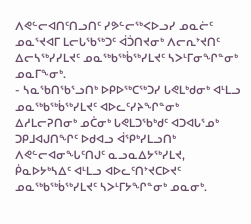ᐱᕙᓪᓕᐊᑎᑦᑎᓗᑎᑦ ᓯᕗᓪᓕᖅᐸᐅᓗᓯ ᓄᓇᓖᑦ ᓄᓇᕐᔪᐊᒥ ᒪᓕᒐᖃᖅᑐᑦ ᐋᑑᑎᔪᓂᒃ ᐱᓕᕆᔾᔪᑎᑦ ᐃᓕᓴᖅᓯᓯᒪᔪᑦ ᓄᓇᖅᑲᖅᑳᖅᓯᒪᔪᑦ ᓴᐳᒻᒥᓂᖏᓐᓂᒃ ᓄᓇᒥᖕᓂᒃ.
- ᓴᓇᖃᑎᖃᕐᓗᑎᒃ ᐅᑭᐅᖅᑕᖅᑐᓯ ᒐᕙᒪᒃᑯᓂᒃ ᐊᒻᒪᓗ ᓄᓇᖅᑲᖅᑳᖅᓯᒪᔪᑦ ᐊᐅᓚᑦᓯᔨᖏᓐᓂᒃ ᐃᓱᒪᓕᕈᑎᓂᒃ ᓄᑖᓂᒃ ᒐᕙᒪᑐᖃᒃᑯᑦ ᐊᑐᐊᒐᕐᓄᒃ ᑐᑭᒧᐊᒍᑎᖏᑦ ᐅᑯᐊᓗ ᐋᕿᒃᓯᒪᓗᑎᒃ ᐱᕙᓪᓕᐊᓂᖓᑦᑎᒍᑦ ᓇᓗᓇᐃᔭᖅᓯᒪᔪ, ᑮᓇᐅᔭᒃᓴᐃᑦ ᐊᒻᒪᓗ ᐊᐅᓚᑦᑎᔾᔪᑕᐅᔪᑦ ᓄᓇᖅᑲᖅᑳᖅᓯᒪᔪᑦ ᓴᐳᒻᒥᔭᖏᓐᓂᒃ ᓄᓇᓂᒃ.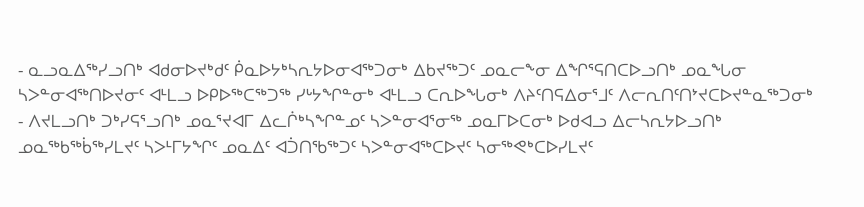- ᓇᓗᓇᐃᖅᓯᓗᑎᒃ ᐊᑯᓂᐅᔪᒃᑯᑦ ᑮᓇᐅᔭᒃᓴᕆᔭᐅᓂᐊᖅᑐᓂᒃ ᐃᑲᔪᖅᑐᑦ ᓄᓇᓕᖕᓂ ᐃᖏᕐᕋᑎᑕᐅᓗᑎᒃ ᓄᓇᖓᓂ ᓴᐳᓐᓂᐊᖅᑎᐅᔪᓂᑦ ᐊᒻᒪᓗ ᐅᑭᐅᖅᑕᖅᑐᖅ ᓯᒡᔭᖏᓐᓂᒃ ᐊᒻᒪᓗ ᑕᕆᐅᖓᓂᒃ ᐱᔨᑦᑎᕋᐃᓂᕐᒧᑦ ᐱᓕᕆᑎᑦᑎᔾᔪᑕᐅᔪᓐᓇᖅᑐᓂᒃ
- ᐱᔪᒪᓗᑎᒃ ᑐᒃᓯᕋᕐᓗᑎᒃ ᓄᓇᕐᔪᐊᒥ ᐃᓚᒌᒃᓴᖏᓐᓄᑦ ᓴᐳᓐᓂᐊᕐᓂᖅ ᓄᓇᒥᐅᑕᓂᒃ ᐅᑯᐊᓗ ᐃᓕᓴᕆᔭᐅᓗᑎᒃ ᓄᓇᖅᑲᖅᑳᖅᓯᒪᔪᑦ ᓴᐳᒻᒥᔭᖏᑦ ᓄᓇᐃᑦ ᐊᑑᑎᖃᖅᑐᑦ ᓴᐳᓐᓂᐊᖅᑕᐅᔪᑦ ᓴᓂᖅᕙᒃᑕᐅᓯᒪᔪᑦ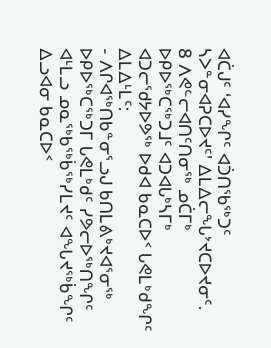ᐊᑖᒍᑦ ‘ᐊᓯᖏᑦ ᐊᑑᑎᖃᖅᑐᑦ ᓴᐳᓐᓂᐊᕈᑕᐅᔪᑦ' ᐃᒪᐃᓕᖓᔾᔪᑕᐅᔪᓂᑦ.
8 ᐱᕙᓪᓕᐊᑎᑦᑎᓂᖅ ᓄᑖᒥᒃ ᐅᑭᐅᖅᑕᖅᑐᒧᑦ ᐊᑐᐊᒐᒃᓴᒥᒃ
ᐊᑐᓕᖁᔭᐅᕗᖅ ᐅᑯᐊ ᑲᓇᑕᐅᑉ ᒐᕙᒪᒃᑯᖏᑦ ᐃᒪᐃᒻᒪᑦ:
- ᐱᒋᐊᖅᑎᑲᓐᓂᕐᓗᒍ ᑲᑎᒪᕕᒃᔪᐊᕐᓂᖅ ᐅᑭᐅᖅᑕᖅᑐᒥ ᒐᕙᒪᒃᑯᑦ ᓯᕗᓕᐅᖅᑎᖏᑦ ᐊᒻᒪᓗ ᓄᓇᖅᑲᖅᑳᖅᓯᒪᔪᑦ ᐊᖓᔪᖅᑳᖏᑦ ᐃᓗᐊᓂ ᑲᓇᑕᐅᑉ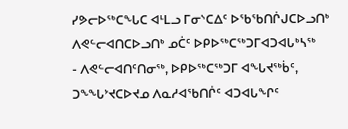ᓯᕗᓕᐅᖅᑕᖓᑕ ᐊᒻᒪᓗ ᒥᓂᔅᑕᐃᑦ ᐅᖃᖃᑎᒌᒍᑕᐅᓗᑎᒃ ᐱᕙᓪᓕᐊᑎᑕᐅᓗᑎᒃ ᓄᑖᑦ ᐅᑭᐅᖅᑕᖅᑐᒥᐊᑐᐊᒐᒃᓴᖅ
- ᐱᕙᓪᓕᐊᑎᑦᑎᓂᖅ, ᐅᑭᐅᖅᑕᖅᑐᒥ ᐊᖓᔪᖅᑳᑦ, ᑐᖕᖓᔾᔪᑕᐅᔪᓄ ᐱᓇᓱᐊᖃᑎᒌᑦ ᐊᑐᐊᒐᖏᑦ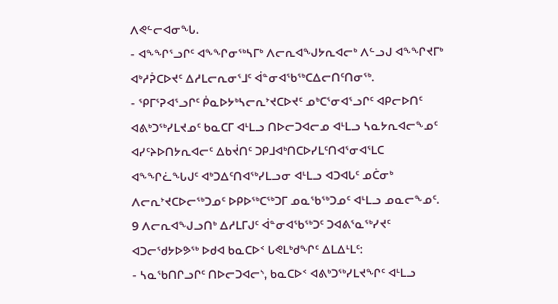ᐱᕙᓪᓕᐊᓂᖓ.
- ᐊᖕᖏᕐᓗᒋᑦ ᐊᖕᖏᓂᖅᓴᒥᒃ ᐱᓕᕆᐊᖑᔭᕆᐊᓕᒃ ᐱᓪᓗᒍ ᐊᖕᖏᔪᒥᒃ ᐊᒃᓱᕉᑕᐅᔪᑦ ᐃᓱᒪᓕᕆᓂᕐᒧᑦ ᐋᓐᓂᐊᖃᖅᑕᐃᓕᑎᑦᑎᓂᖅ.
- ᕿᒥᕐᕈᐊᕐᓗᒋᑦ ᑮᓇᐅᔭᒃᓴᓕᕆᔾᔪᑕᐅᔪᑦ ᓄᒃᑕᕐᓂᐊᕐᓗᒋᑦ ᐊᑭᓕᐅᑎᑦ ᐊᕕᒃᑐᖅᓯᒪᔪᓄᑦ ᑲᓇᑕᒥ ᐊᒻᒪᓗ ᑎᐅᓕᑐᐊᓕᓄ ᐊᒻᒪᓗ ᓴᓇᔭᕆᐊᓕᖕᓄᑦ ᐊᓯᑦᔨᐅᑎᔭᕆᐊᓕᑦ ᐃᑲᔫᑎᑦ ᑐᑭᒧᐊᒃᑎᑕᐅᓯᒪᑦᑎᐊᕐᓂᐊᕐᒪᑕ ᐊᖕᖏᓛᖓᒍᑦ ᐊᒃᑐᐃᑦᑎᐊᖅᓯᒪᓗᓂ ᐊᒻᒪᓗ ᐊᑐᐊᒐᑦ ᓄᑖᓂᒃ ᐱᓕᕆᔾᔪᑕᐅᓕᖅᑐᓄᑦ ᐅᑭᐅᖅᑕᖅᑐᒥ ᓄᓇᖃᖅᑐᓄᑦ ᐊᒻᒪᓗ ᓄᓇᓕᖕᓄᑦ.
9 ᐱᓕᕆᐊᖑᓗᑎᒃ ᐃᓱᒪᒥᒍᑦ ᐋᓐᓂᐊᖃᖅᑐᑦ ᑐᐊᕕᕐᓇᖅᓯᔪᑦ
ᐊᑐᓕᖁᔭᐅᕗᖅ ᐅᑯᐊ ᑲᓇᑕᐅᑉ ᒐᕙᒪᒃᑯᖏᑦ ᐃᒪᐃᒻᒪᑦ:
- ᓴᓇᖃᑎᒋᓗᒋᑦ ᑎᐅᓕᑐᐊᓕᔅ, ᑲᓇᑕᐅᑉ ᐊᕕᒃᑐᖅᓯᒪᔪᖏᑦ ᐊᒻᒪᓗ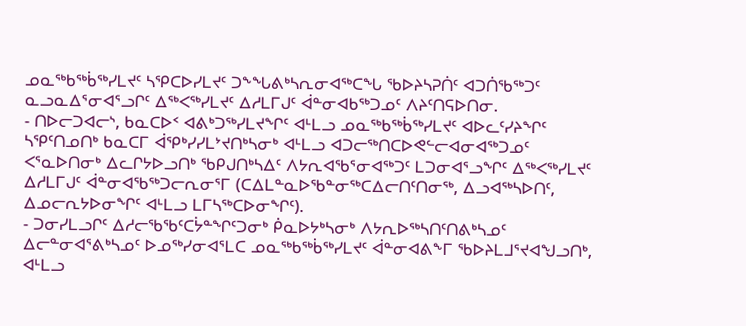ᓄᓇᖅᑲᖅᑳᖅᓯᒪᔪᑦ ᓴᕿᑕᐅᓯᒪᔪᑦ ᑐᖕᖓᕕᒃᓴᕆᓂᐊᖅᑕᖓ ᖃᐅᔨᓴᕈᑏᑦ ᐊᑐᑏᖃᖅᑐᑦ ᓇᓗᓇᐃᕐᓂᐊᕐᓗᒋᑦ ᐃᖅᐸᖅᓯᒪᔪᑦ ᐃᓱᒪᒥᒍᑦ ᐋᓐᓂᐊᑲᖅᑐᓄᑦ ᐱᔨᑦᑎᕋᐅᑎᓂ.
- ᑎᐅᓕᑐᐊᓕᔅ, ᑲᓇᑕᐅᑉ ᐊᕕᒃᑐᖅᓯᒪᔪᖏᑦ ᐊᒻᒪᓗ ᓄᓇᖅᑲᖅᑳᖅᓯᒪᔪᑦ ᐊᐅᓚᑦᓯᔨᖏᑦ ᓴᕿᑦᑎᓄᑎᒃ ᑲᓇᑕᒥ ᐋᕿᒃᓯᓯᒪᔾᔪᑎᒃᓴᓂᒃ ᐊᒻᒪᓗ ᐊᑐᓕᖅᑎᑕᐅᕙᓪᓕᐊᓂᐊᖅᑐᓄᑦ ᐸᕐᓇᐅᑎᓂᒃ ᐃᓚᒋᔭᐅᓗᑎᒃ ᖃᑭᒍᑎᒃᓴᐃᑦ ᐱᔭᕆᐊᖃᕐᓂᐊᖅᑐᑦ ᒪᑐᓂᐊᕐᓗᖏᑦ ᐃᖅᐸᖅᓯᒪᔪᑦ ᐃᓱᒪᒥᒍᑦ ᐋᓐᓂᐊᖃᖅᑐᓕᕆᓂᕐᒥ (ᑕᐃᒪᓐᓇᐅᖃᓐᓂᖅᑕᐃᓕᑎᑦᑎᓂᖅ, ᐃᓗᐊᖅᓴᐅᑎᑦ, ᐃᓄᓕᕆᔭᐅᓂᖏᑦ ᐊᒻᒪᓗ ᒪᒥᓴᖅᑕᐅᓂᖏᑦ).
- ᑐᓂᓯᒪᓗᒋᑦ ᐃᓱᓕᖃᖃᑦᑕᔮᓐᖏᑦᑐᓂᒃ ᑮᓇᐅᔭᒃᓴᓂᒃ ᐱᔭᕆᐅᖅᓴᑎᑦᑎᕕᒃᓴᓄᑦ ᐃᓕᓐᓂᐊᕐᕕᒃᓴᓄᑦ ᐅᓄᖅᓯᓂᐊᕐᒪᑕ ᓄᓇᖅᑲᖅᑳᖅᓯᒪᔪᑦ ᐋᓐᓂᐊᕕᖕᒥ ᖃᐅᔨᒪᒧᕐᔪᐊᖑᓗᑎᒃ, ᐊᒻᒪᓗ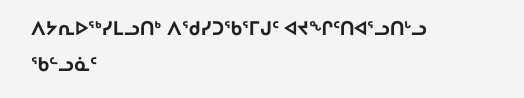ᐱᔭᕆᐅᖅᓯᒪᓗᑎᒃ ᐱᖁᓯᑐᖃᕐᒥᒍᑦ ᐊᔪᖏᑦᑎᐊᕐᓗᑎᒡᓗ ᖃᓪᓗᓈᑦ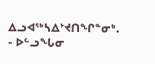ᐃᓗᐊᖅᓴᐃᔾᔪᑎᖏᓐᓂᒃ.
- ᐅᓪᓗᖓᓂ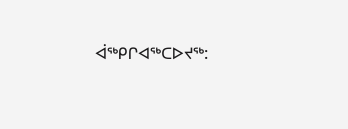ᐋᖅᑭᒋᐊᖅᑕᐅᔪᖅ: